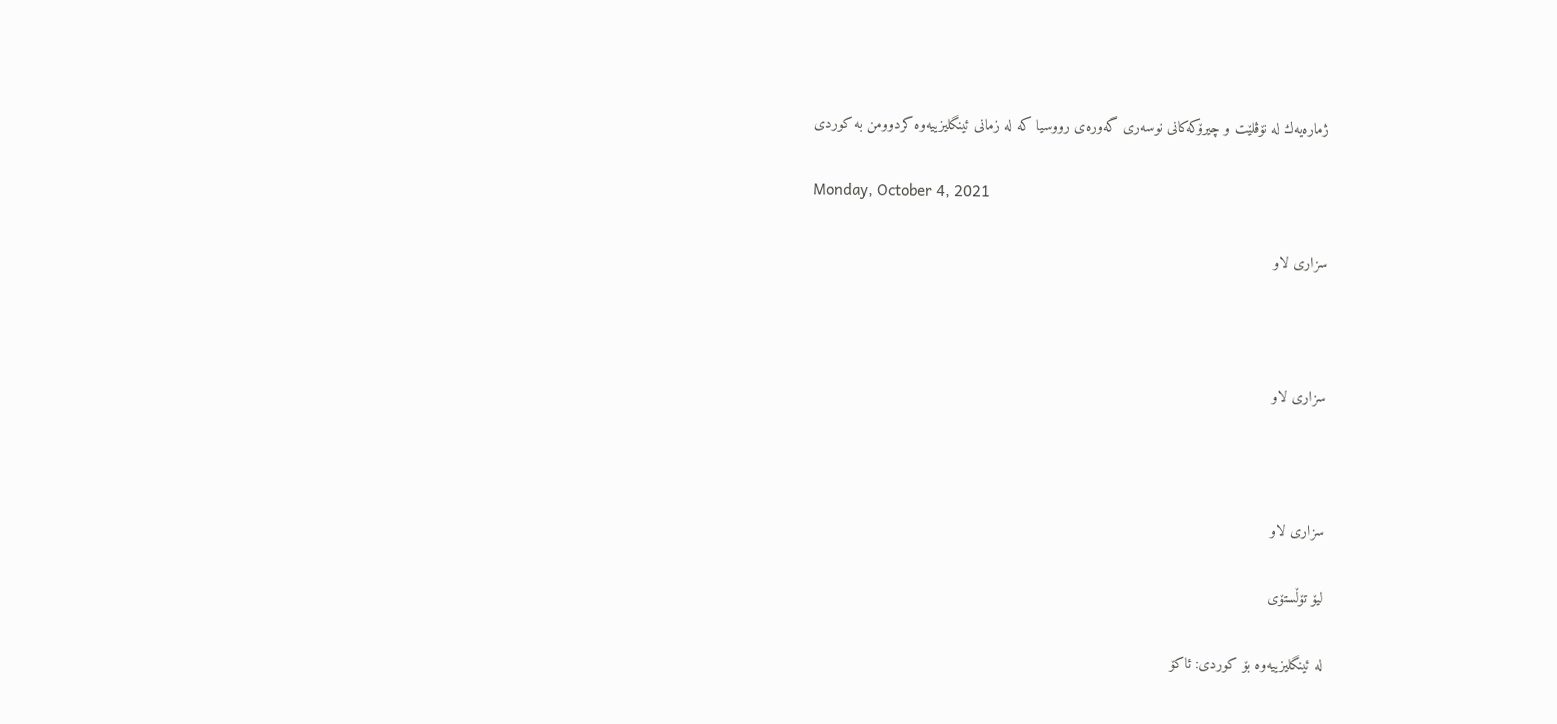ژمارەیەك لە نۆڤلێت و چیرۆکەکانی نوسەری گەورەی رووسیا کە لە زمانی ئینگلیزییەوە کردوومن بە کوردی

Monday, October 4, 2021

سزاری لاو



سزاری لاو



سزاری لاو

لیۆ تۆڵستۆی

لە ئینگلیزییەوە بۆ کوردی: ئاکۆ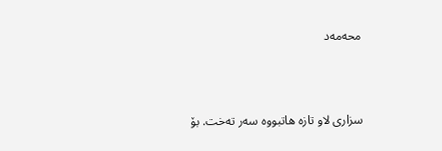محەمەد



سزاری لاو تازە هاتبووە سەر تەخت. بۆ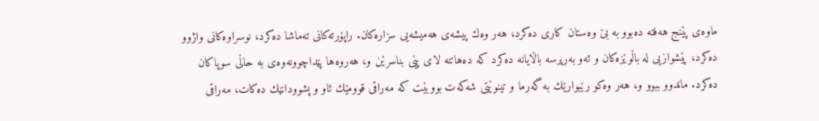ماوەی پێنج هەفتە دەبوو بە بێ وەستان کاری دەکرد، هەر وەك پیشەی هەمیشەیی سزارەکان. راپۆرتەکانی تەماشا دەکرد، نوسراوەکانی واژوو دەکرد، پێشوازیی لە باڵوێزەکان و ئەو بەرپرسە باڵایانە دەکرد کە دەهاتنە لای پێی بناسرێن و، هەروەها پێداچوونەوەی بە حاڵی سوپاکان دەکرد. ماندوو ببوو و، هەر وەکو رێبوارێك بە گەرما و تینوێتی شەکەت بووبێت کە مەراقی قوومێك ئاو و پشوودانێك دەکات، مەراقی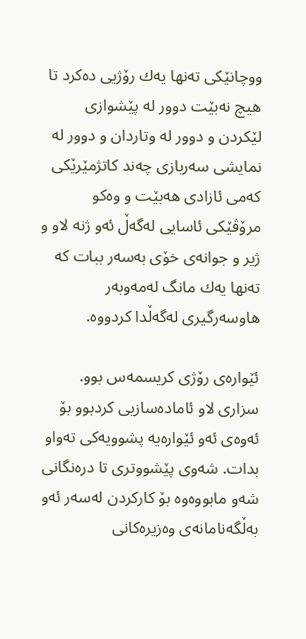ووچانێکی تەنها یەك رۆژیی دەکرد تا هیچ نەبێت دوور لە پێشوازی لێکردن و دوور لە وتاردان و دوور لە نمایشی سەربازی چەند کاتژمێرێکی کەمی ئازادی هەبێت و وەکو مرۆڤێکی ئاسایی لەگەڵ ئەو ژنە لاو و ژیر و جوانەی خۆی بەسەر ببات کە تەنها یەك مانگ لەمەوبەر هاوسەرگیری لەگەڵدا کردووە.

ئێوارەی رۆژی کریسمەس بوو. سزاری لاو ئامادەسازیی کردبوو بۆ ئەوەی ئەو ئێوارەیە پشوویەکی تەواو بدات. شەوی پێشووتری تا درەنگانی شەو مابووەوە بۆ کارکردن لەسەر ئەو بەڵگەنامانەی وەزیرەکانی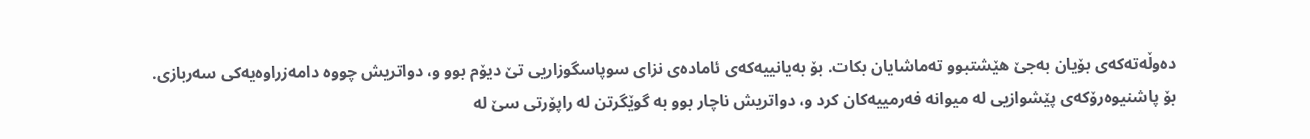دەوڵەتەکەی بۆیان بەجێ هێشتبوو تەماشایان بکات. بۆ بەیانییەکەی ئامادەی نزای سوپاسگوزاریی تێ دیۆم بوو و، دواتریش چووە دامەزراوەیەکی سەربازی. بۆ پاشنیوەرۆکەی پێشوازیی لە میوانە فەرمییەکان کرد و، دواتریش ناچار بوو بە گوێگرتن لە راپۆرتی سێ لە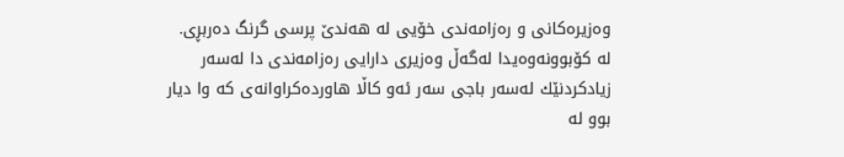وەزیرەکانی و رەزامەندی خۆیی لە هەندێ پرسی گرنگ دەربڕی. لە کۆبوونەوەیدا لەگەڵ وەزیری دارایی رەزامەندی دا لەسەر زیادکردنێك لەسەر باجی سەر ئەو کاڵا هاوردەکراوانەی کە وا دیار بوو لە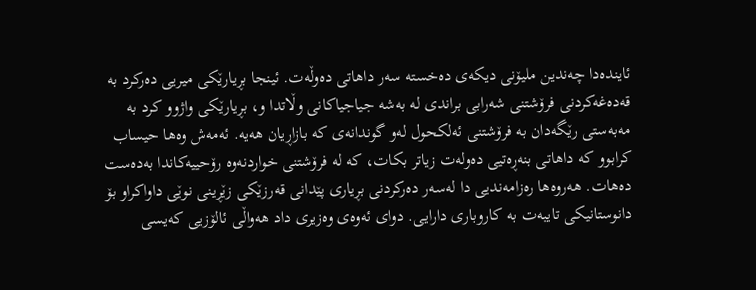ئایندەدا چەندین ملیۆنی دیکەی دەخستە سەر داهاتی دەوڵەت. ئینجا بڕیارێکی میریی دەرکرد بە قەدەغەکردنی فرۆشتنی شەرابی براندی لە بەشە جیاجیاکانی وڵاتدا و، بڕیارێکی واژوو کرد بە مەبەستی رێگەدان بە فرۆشتنی ئەلکحول لەو گوندانەی کە بازاڕیان هەیە. ئەمەش وەها حیساب کرابوو کە داهاتی بنەڕەتیی دەولەت زیاتر بکات، کە لە فرۆشتنی خواردنەوە رۆحییەکاندا بەدەست دەهات. هەروەها رەزامەندیی دا لەسەر دەرکردنی بڕیاری پێدانی قەرزێکی زێڕینی نوێی داواکراو بۆ دانوستانیکی تایبەت بە کاروباری دارایی. دوای ئەوەی وەزیری داد هەواڵی ئالۆزیی کەیسی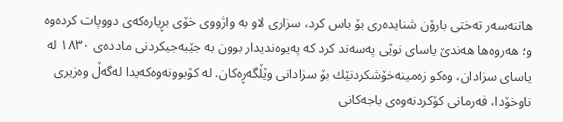هاتنەسەر تەختی بارۆن شنایدەری بۆ باس کرد، سزاری لاو بە واژووی خۆی بڕیارەکەی دووپات کردەوە و؛ هەروەها هەندێ یاسای نوێی پەسەند کرد کە پەیوەندیدار بوون بە جێبەجیکردنی ماددەی ١٨٣٠ لە یاسای سزادان، وەکو زەمینەخۆشکردنێك بۆ سزادانی وێڵگەڕەکان. لە کۆبوونەوەکەیدا لەگەڵ وەزیری ناوخۆدا، فەرمانی کۆکردنەوەی باجەکانی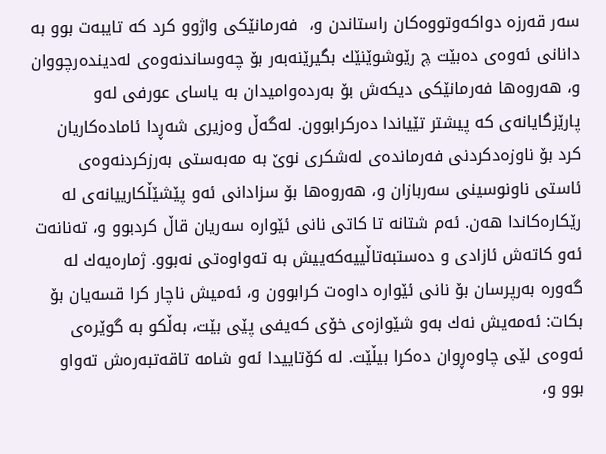سەر قەرزە دواکەوتووەکان راستاندن و،  فەرمانێکی واژوو کرد کە تایبەت بوو بە دانانی ئەوەی دەبێت چ رێوشوێنێك بگیرێنەبەر بۆ چەوساندنەوەی لەدیندەرچووان و، هەروەها فەرمانێکی دیکەش بۆ بەردەوامیدان بە یاسای عورفی لەو پارێزگایانەی کە پیشتر تێیاندا دەرکرابوون. لەگەڵ وەزیری شەڕدا ئامادەکاریان کرد بۆ ناوزەدکردنی فەرماندەی لەشکری نوێ بە مەبەستی بەرزکردنەوەی ئاستی ناونوسینی سەربازان و، هەروەها بۆ سزادانی ئەو پێشێڵکارییانەی لە رێکارەکاندا هەن. ئەم شتانە تا کاتی نانی ئێوارە سەریان قاڵ کردبوو و، تەنانەت ئەو کاتەش ئازادی و دەستبەتاڵییەکەییش بە تەواوەتی نەبوو. ژمارەیەك لە گەورە بەرپرسان بۆ نانی ئێوارە داوەت کرابوون و، ئەمیش ناچار کرا قسەیان بۆ بکات: ئەمەیش نەك بەو شێوازەی خۆی کەیفی پێی بێت، بەڵکو بە گوێرەی ئەوەی لێی چاوەڕوان دەکرا بیڵێت. لە کۆتاییدا ئەو شامە تاقەتبەرەش تەواو بوو و،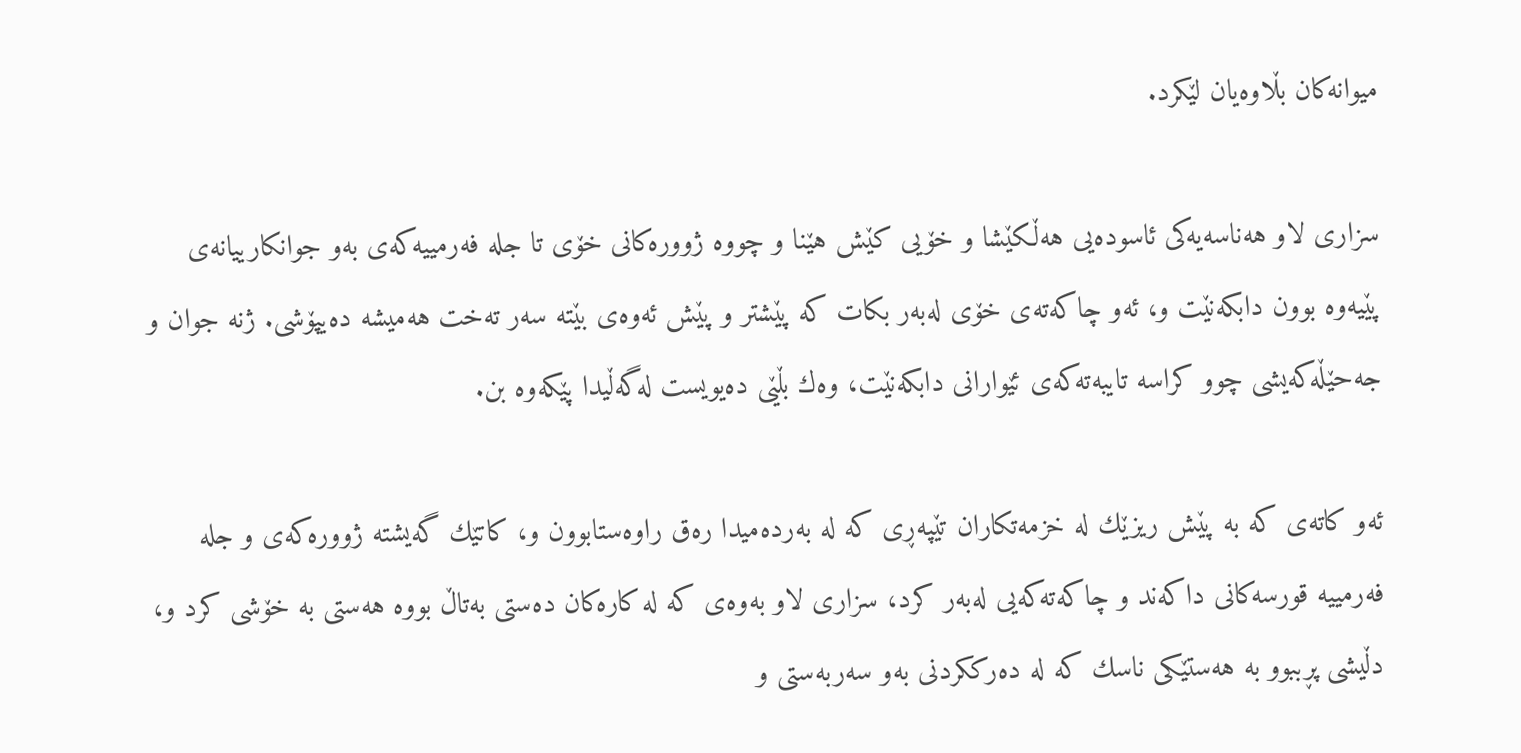میوانەکان بڵاوەیان لێکرد.

سزاری لاو هەناسەیەکی ئاسودەیی هەڵکێشا و خۆیی کێش هێنا و چووە ژوورەکانی خۆی تا جلە فەرمییەکەی بەو جوانکارییانەی پێیەوە بوون دابکەنێت و، ئەو چاکەتەی خۆی لەبەر بکات کە پێشتر و پێش ئەوەی بێتە سەر تەخت هەمیشە دەیپۆشی. ژنە جوان و جەحێڵەکەیشی چوو کراسە تایبەتەکەی ئێوارانی دابکەنێت، وەك بڵێی دەیویست لەگەڵیدا پێکەوە بن.

ئەو کاتەی کە بە پێش ریزێك لە خزمەتکاران تێپەڕی کە لە بەردەمیدا رەق راوەستابوون و، کاتێك گەیشتە ژوورەکەی و جلە فەرمییە قورسەکانی داکەند و چاکەتەکەیی لەبەر کرد، سزاری لاو بەوەی کە لە کارەکان دەستی بەتاڵ بووە هەستی بە خۆشی کرد و، دڵیشی پڕببوو بە هەستێکی ناسك کە لە دەرککردنی بەو سەربەستی و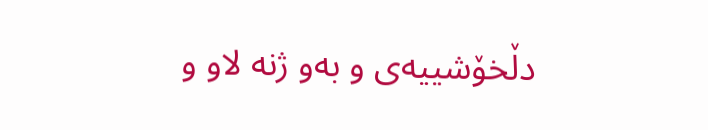دڵخۆشییەی و بەو ژنە لاو و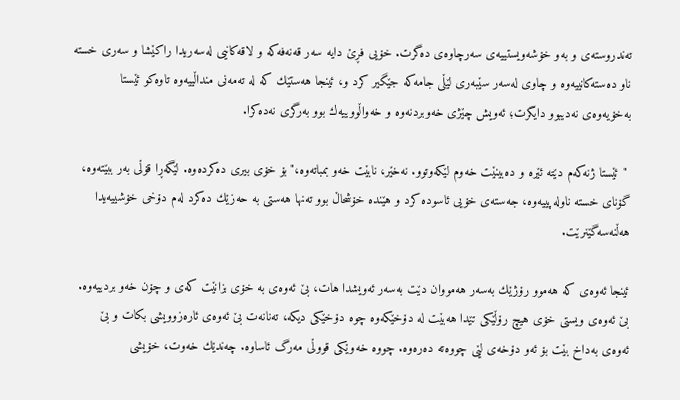تەندروستەی و بەو خۆشەویستییەی سەرچاوەی دەگرت. خۆیی فڕێ دایە سەر قەنەفەکە و لاقەکانیی لەسەریدا راکێشا و سەری خستە ناو دەستەکانییەوە و چاوی لەسەر سێبەری لێڵی جامەکە جێگیر کرد و، ئینجا هەستێك کە لە تەمەنی منداڵییەوە تاوەکو ئێستا بەخۆیەوەی نەدیبوو دایگرت؛ ئەویش چێژی خەوبردنەوە و خەواڵووییەك بوو بەرگری نەدەکرا.

 "ئێستا ژنەکەم دێتە ئێرە و دەبینێت خەوم لێکەوتوو. نەخێر، نابێت خەو بمباتەوە،" بۆ خۆی بیری دەکردەوە. لێگەڕا قۆڵی بەر ببێتەوە، گۆنای خستە ناولەپییەوە، جەستەی خۆیی ئاسودە کرد و هێندە خۆشحاڵ بوو تەنها هەستی بە حەزێك دەکرد لەم دۆخی خۆشییەیدا هەڵنەسەگێنرێت.

ئینجا ئەوەی کە هەموو رۆژێك بەسەر هەمووان دێت بەسەر ئەویشدا هات، بێ ئەوەی بە خۆی بزانێت کەی و چۆن خەو بردییەوە. بێ ئەوەی ویستی خۆی هیچ رۆڵێکی تێدا هەبێت لە دۆخێکەوە چوە دۆخێکی دیکە، تەنانەت بێ ئەوەی ئارەزوویشی بکات و بێ ئەوەی بەداخ بێت بۆ ئەو دۆخەی لێی چووەتە دەرەوە. چووە خەوێکی قووڵی مەرگ ئاساوە. چەندێك خەوت، خۆیشی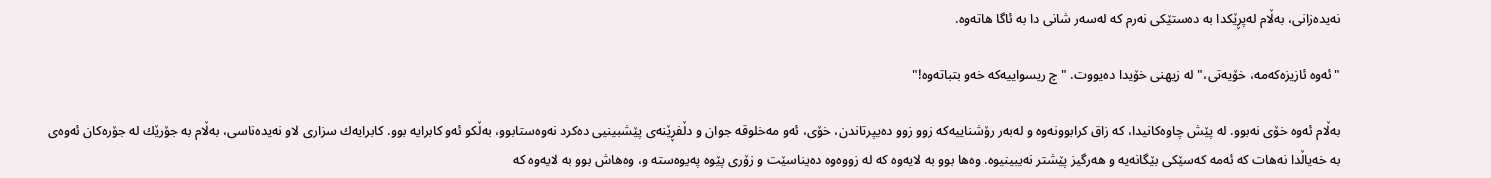نەیدەزانی، بەڵام لەپڕێکدا بە دەستێکی نەرم کە لەسەر شانی دا بە ئاگا هاتەوە.

"ئەوە ئازیزەکەمە، خۆیەتی،" لە زیهنی خۆیدا دەیووت. "چ ریسواییەکە خەو بتباتەوە!"

بەڵام ئەوە خۆی نەبوو. لە پێش چاوەکانیدا، کە زاق کرابوونەوە و لەبەر رۆشناییەکە زوو زوو دەیپرتاندن، خۆی، ئەو مەخلوقە جوان و دڵفڕێنەی پێشبینیی دەکرد نەوەستابوو، بەڵکو ئەو کابرایە بوو. کابرایەك سزاری لاو نەیدەناسی، بەڵام بە جۆرێك لە جۆرەکان ئەوەی بە خەیاڵدا نەهات کە ئەمە کەسێکی بێگانەیە و هەرگیز پێشتر نەیبینیوە. وەها بوو بە لایەوە کە لە زووەوە دەیناسێت و زۆری پێوە پەیوەستە و، وەهاش بوو بە لایەوە کە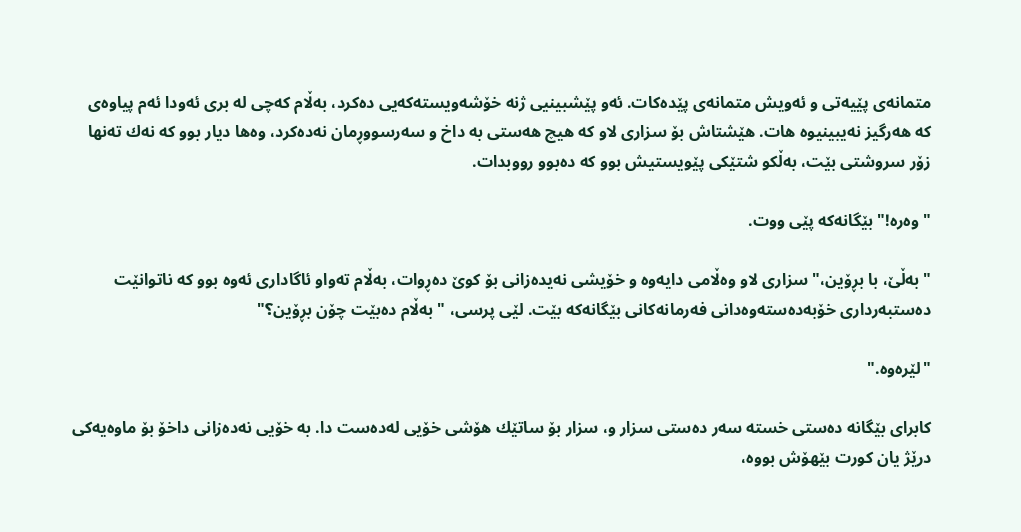متمانەی پێیەتی و ئەویش متمانەی پێدەکات. ئەو پێشبینیی ژنە خۆشەویستەکەیی دەکرد، بەڵام کەچی لە بری ئەودا ئەم پیاوەی کە هەرگیز نەیبینیوە هات. هێشتاش بۆ سزاری لاو کە هیچ هەستی بە داخ و سەرسووڕمان نەدەکرد، وەها دیار بوو کە نەك تەنها زۆر سروشتی بێت، بەڵکو شتێکی پێویستیش بوو کە دەبوو رووبدات.

"وەرە!" بێگانەکە پێی ووت.

"بەڵێ، با بڕۆین،" سزاری لاو وەڵامی دایەوە و خۆیشی نەیدەزانی بۆ کوێ دەڕوات، بەڵام تەواو ئاگاداری ئەوە بوو کە ناتوانێت دەستبەرداری خۆبەدەستەوەدانی فەرمانەکانی بێگانەکە بێت. لێی پرسی، "بەڵام دەبێت چۆن بڕۆین؟"

"لێرەوە."

کابرای بێگانە دەستی خستە سەر دەستی سزار و، سزار بۆ ساتێك هۆشی خۆیی لەدەست دا. بە خۆیی نەدەزانی داخۆ بۆ ماوەیەکی درێژ یان کورت بێهۆش بووە،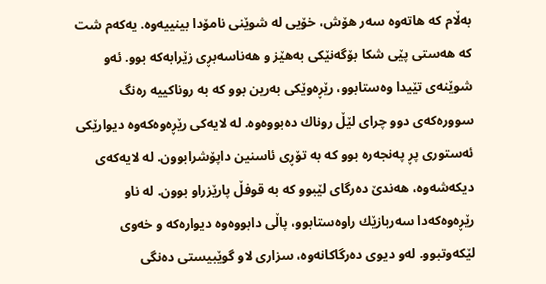بەڵام کە هاتەوە سەر هۆش، خۆیی لە شوێنی نامۆدا بینییەوە. یەکەم شت کە هەستی پێی شکا بۆگەنێکی بەهێز و هەناسەبڕی زێرابەکە بوو. ئەو شوێنەی تێیدا وەستابوو، رێڕەوێکی بەرین بوو کە بە روناکییە رەنگ سوورەکەی دوو چرای لێڵ روناك دەبووەوە. لە لایەکی رێڕەوەکەوە دیوارێکی ئەستوری پڕ پەنجەرە بوو کە بە تۆڕی ئاسنین داپۆشرابوون. لە لایەکەی دیکەشەوە، هەندێ دەرگای لێبوو کە بە قوفڵ پارێزراو بوون. لە ناو رێڕەوەکەدا سەربازێك راوەستابوو، پاڵی دابووەوە دیوارەکە و خەوی لێکەوتبوو. لەو دیوی دەرگاکانەوە، سزاری لاو گوێبیستی دەنگی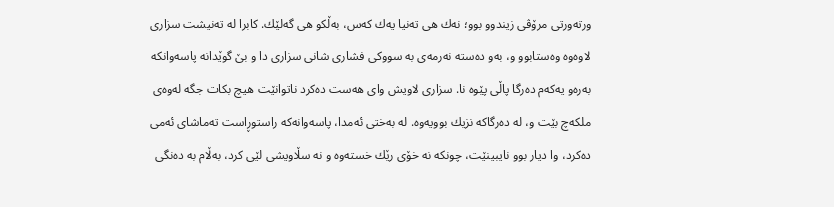ورتەورتی مرۆڤی زیندوو بوو؛ نەك هی تەنیا یەك کەس، بەڵکو هی گەلێك. کابرا لە تەنیشت سزاری لاوەوە وەستابوو و، بەو دەستە نەرمەی بە سووکی فشاری شانی سزاری دا و بێ گوێدانە پاسەوانکە بەرەو یەکەم دەرگا پاڵی پێوە نا. سزاری لاویش وای هەست دەکرد ناتوانێت هیچ بکات جگە لەوەی ملکەچ بێت و، لە دەرگاکە نزیك بوویەوە. لە بەختی ئەمدا، پاسەوانەکە راستوڕاست تەماشای ئەمی دەکرد، وا دیار بوو نایبینێت، چونکە نە خۆی رێك خستەوە و نە سڵاویشی لێی کرد، بەڵام بە دەنگی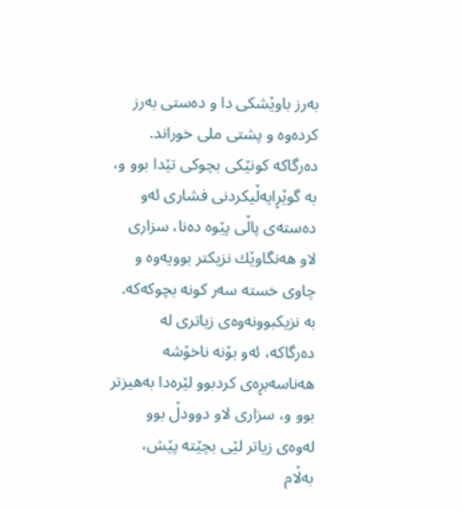بەرز باوێشکی دا و دەستی بەرز کردەوە و پشتی ملی خوراند. دەرگاکە کونێکی بچوکی تێدا بوو و، بە گوێڕایەڵیکردنی فشاری ئەو دەستەی پاڵی پێوە دەنا، سزاری لاو هەنگاوێك نزیكتر بوویەوە و چاوی خستە سەر کونە بچوکەکە. بە نزیكبوونەوەی زیاتری لە دەرگاکە، ئەو بۆنە ناخۆشە هەناسەبڕەی کردبوو لێرەدا بەهیزتر بوو و، سزاری لاو دوودڵ بوو لەوەی زیاتر لێی بچێتە پێش، بەڵام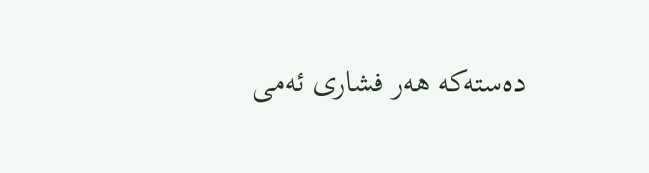دەستەکە هەر فشاری ئەمی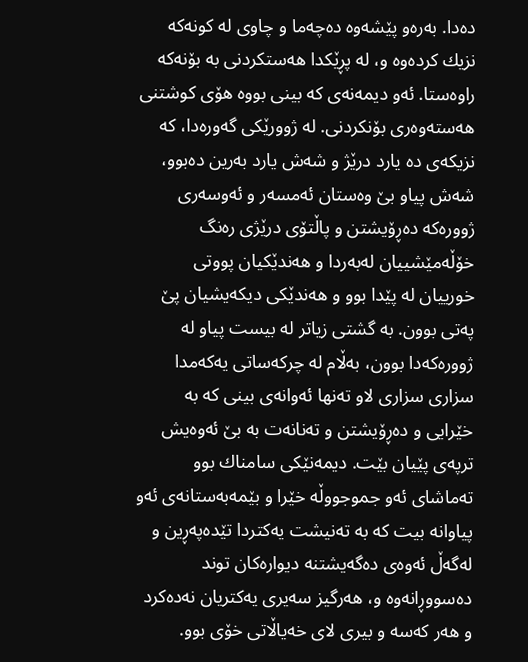دەدا. بەرەو پێشەوە دەچەما و چاوی لە کونەکە نزیك کردەوە و، لە پڕێکدا هەستکردنی بە بۆنەکە راوەستا. ئەو دیمەنەی کە بینی بووە هۆی کوشتنی هەستەوەری بۆنکردنی. لە ژوورێکی گەورەدا، کە نزیكەی دە یارد درێژ و شەش یارد بەرین دەبوو، شەش پیاو بێ وەستان ئەمسەر و ئەوسەری ژوورەکە دەڕۆیشتن و پاڵتۆی درێژی رەنگ خۆڵەمێشییان لەبەردا و هەندێکیان پووتی خورییان لە پێدا بوو و هەندێکی دیکەیشیان پێ پەتی بوون. بە گشتی زیاتر لە بیست پیاو لە ژوورەکەدا بوون، بەڵام لە چرکەساتی یەکەمدا سزاری سزاری لاو تەنها ئەوانەی بینی کە بە خێرایی و دەڕۆیشتن و تەنانەت بە بێ ئەوەیش ترپەی پێیان بێت. دیمەنێکی سامناك بوو تەماشای ئەو جموجووڵە خێرا و بێمەبەستانەی ئەو پیاوانە بیت کە بە تەنیشت یەکتردا تێدەپەڕین و لەگەڵ ئەوەی دەگەیشتنە دیوارەکان توند دەسووڕانەوە و، هەرگیز سەیری یەکتریان نەدەکرد و هەر کەسە و بیری لای خەیاڵاتی خۆی بوو.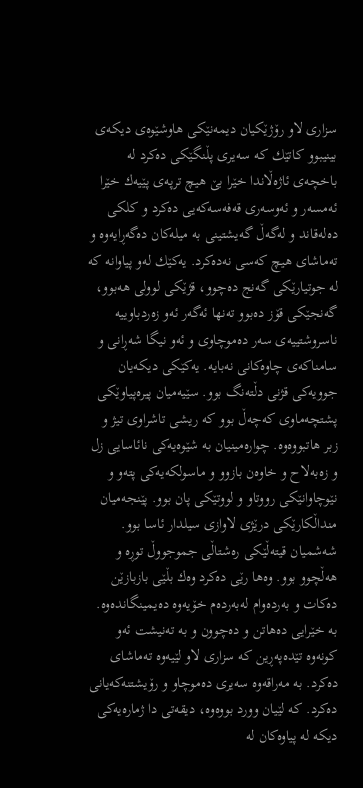سزاری لاو رۆژێکیان دیمەنێکی هاوشێوەی دیکەی بینیبوو کاتێك کە سەیری پڵنگێکی دەکرد لە باخچەی ئاژەڵاندا خێرا بێ هیچ ترپەی پێیەك خێرا ئەمسەر و ئەوسەری قەفەسەکەیی دەکرد و کلکی دەلەقاند و لەگەڵ گەیشتینی بە میلەکان دەگەڕایەوە و تەماشای هیچ کەسی نەدەکرد. یەکێك لەو پیاوانە کە لە جوتیارێکی گەنج دەچوو، قژێکی لوولی هەبوو، گەنجێکی قۆز دەبوو تەنها ئەگەر ئەو زەردباوییە ناسروشتییەی سەر دەموچاوی و ئەو نیگا شەڕانی و سامناکەی چاوەکانی نەبایە. یەکێکی دیکەیان جوویەكی قژنی دڵتەنگ بوو. سێیەمیان پیرەپیاوێکی پشتچەماوی کەچەڵ بوو کە ریشی تاشراوی تیژ و زبر هاتبووەوە. چوارەمینیان بە شێوەیەکی نائاسایی زل و زەبەلاح و خاوەن بازوو و ماسولکەیەکی پتەو و نێوچاوانێکی رووتاو و لووتێکی پان بوو. پێنجەمیان منداڵکارێکی درێژی لاوازی سیلدار ئاسا بوو. شەشمیان قیتەڵێکی رەشتاڵی جموجووڵ توڕە و هەڵچوو بوو. وەها رێی دەکرد وەك بڵێی بازبازێن دەکات و بەردەوام لەبەردەم خۆیەوە دەیمینگاندەوە. بە خێرایی دەهاتن و دەچوون و بە تەنیشت ئەو کونەوە تێدەپەڕین کە سزاری لاو لێیەوە تەماشای دەکرد. بە مەراقەوە سەیری دەموچاو و رۆیشتنەکەیانی دەکرد. کە لێیان وورد بووەوە، دیقەتی دا ژمارەیەکی دیکە لە پیاوەکان لە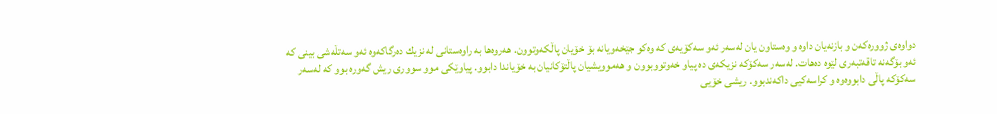دواوەی ژوورەکەن و بازنەیان داوە و وەستاون یان لەسەر ئەو سەکۆیەی کە وەکو جێخەویانە بۆ خۆیان پاڵکەوتوون. هەروەها بە راوەستانی لە نزیك دەرگاکەوە ئەو سەتڵەشی بینی کە ئەو بۆگەنە تاقەتبەری لێوە دەهات. لەسەر سەکۆکە نزیکەی دە پیاو خەوتووبوون و هەموویشیان پاڵتۆکانیان بە خۆیاندا دابوو. پیاوێکی موو سووری ریش گەورە بوو کە لەسەر سەکۆکە پاڵی دابووەوە و کراسەکیی داکەندبوو. ریشی خۆیی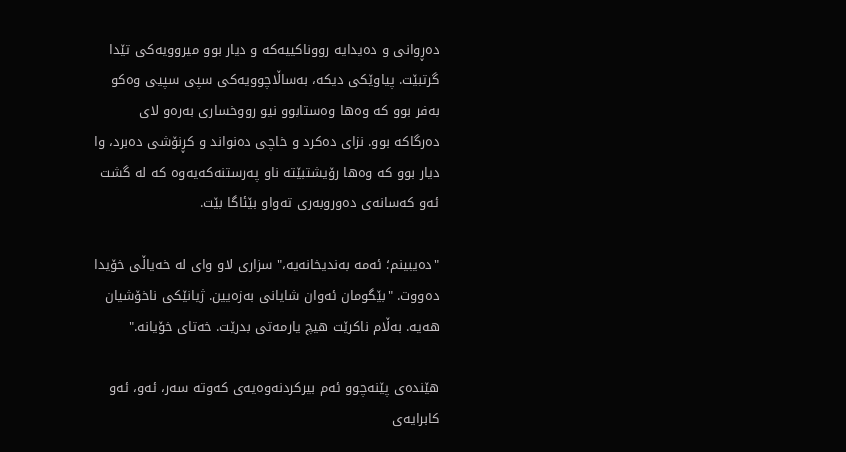دەڕوانی و دەیدایە رووناکییەکە و دیار بوو میروویەکی تێدا گرتبێت. پیاوێکی دیکە، بەساڵاچوویەکی سپی سپیی وەکو بەفر بوو کە وەها وەستابوو نیو رووخساری بەرەو لای دەرگاکە بوو. نزای دەکرد و خاچی دەنواند و کڕنۆشی دەبرد، وا دیار بوو کە وەها رۆیشتبێتە ناو پەرستنەکەیەوە کە لە گشت ئەو کەسانەی دەوروبەری تەواو بێئاگا بێت.

"دەیبینم؛ ئەمە بەندیخانەیە،" سزاری لاو وای لە خەیاڵی خۆیدا دەووت. "بێگومان ئەوان شایانی بەزەیین. ژیانێکی ناخۆشیان هەیە. بەڵام ناکرێت هیچ یارمەتی بدرێت. خەتای خۆیانە."

هێندەی پێنەچوو ئەم بیرکردنەوەیەی کەوتە سەر، ئەو، ئەو کابرایەی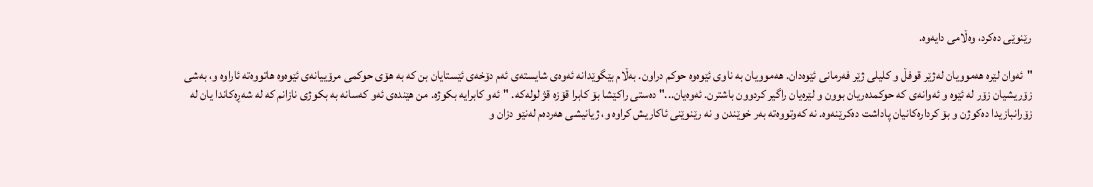رێنوێی دەکرد، وەڵامی دایەوە.

"ئەوان لێرە هەموویان لەژێر قوفڵ و کلیلی ژێر فەرمانی ئێوەدان. هەموویان بە ناوی ئێوەوە حوکم دراون. بەڵام بێگوێدانە ئەوەی شایستەی ئەم دۆخەی ئێستایان بن کە بە هۆی حوکمی مرۆییانەی ئێوەوە هاتووەتە ئاراوە و، بەشی زۆریشیان زۆر لە ئێوە و ئەوانەی کە حوکمدەریان بوون و لێرەیان راگیر کردوون باشترن. ئەوەیان..." دەستی راکێشا بۆ کابرا قۆزە قژ لولەکە. "ئەو کابرایە بکوژە. من هێندەی ئەو کەسانە بە بکوژی نازانم کە لە شەڕەکاندا یان لە زۆرانبازیدا دەکوژن و بۆ کردارەکانیان پاداشت دەکرێنەوە. نە کەوتووەتە بەر خوێندن و نە رێنوێنی ئاکاریش کراوە و، ژیانیشی هەردەم لەنێو دزان و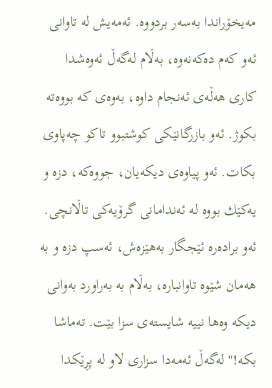مەیخۆراندا بەسەر بردووە. ئەمەیش لە تاوانی ئەو کەم دەکەنەوە، بەڵام لەگەڵ ئەوەشدا کاری هەڵەی ئەنجام داوە، بەوەی کە بووەتە بکوژ. ئەو بازرگانێکی کوشتبوو تاکو چەپاوی بکات. ئەو پیاوەی دیکەیان، جووەکە، دزە و یەکێك بووە لە ئەندامانی گرۆیەکی تاڵانچی. ئەو برادەرە ئێجگار بەهێزەش، ئەسپ دزە و بە هەمان شێوە تاوانبارە، بەڵام بە بەراورد بەوانی دیکە وەها نییە شایستەی سزا بێت. تەماشا بکە!" لەگەڵ ئەمەدا سزاری لاو لە پڕێکدا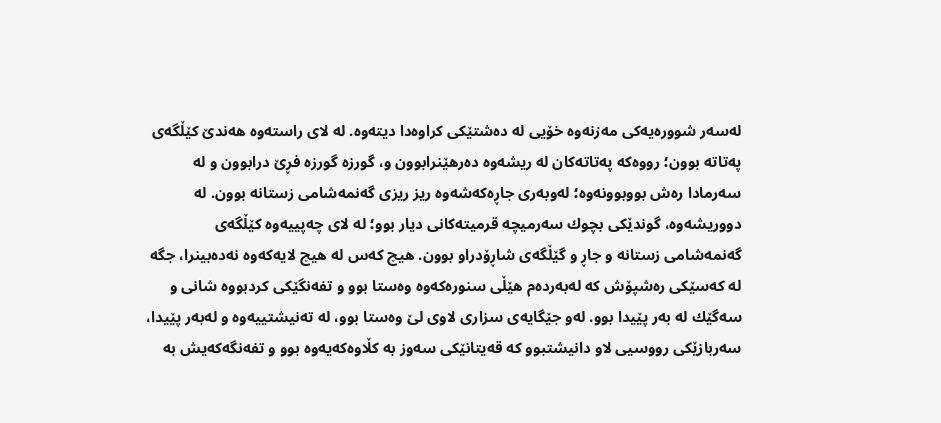لەسەر شوورەیەکی مەزنەوە خۆیی لە دەشتێکی کراوەدا دیتەوە. لە لای راستەوە هەندێ کێڵگەی پەتاتە بوون؛ رووەکە پەتاتەکان لە ریشەوە دەرهێنرابوون و، گورزە گورزە فڕێ درابوون و لە سەرمادا رەش بووبوونەوە؛ لەوبەری جاڕەکەشەوە ریز ریزی گەنمەشامی زستانە بوون. لە دووریشەوە، گوندێکی بچوك سەرمیچە قرمیتەکانی دیار بوو؛ لە لای چەپییەوە کێڵگەی گەنمەشامی زستانە و جاڕ و گێڵگەی شاڕۆدراو بوون. هیچ کەس لە هیچ لایەکەوە نەدەبینرا، جگە لە کەسێکی رەشپۆش کە لەبەردەم هێڵی سنورەکەوە وەستا بوو و تفەنگێکی کردبووە شانی و سەگێك لە بەر پێیدا بوو. لەو جێگایەی سزاری لاوی لێ وەستا بوو، لە تەنیشتییەوە و لەبەر پێیدا، سەربازێکی رووسیی لاو دانیشتبوو کە قەیتانێکی سەوز بە كڵاوەکەیەوە بوو و تفەنگەکەیش بە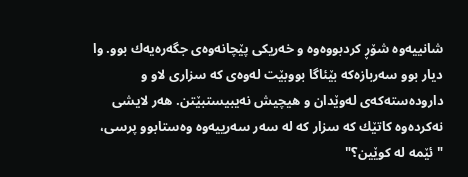شانییەوە شۆڕ کردبووەوە و خەریکی پێچانەوەی جگەرەیەك بوو. وا دیار بوو سەربازەکە بێئاگا بووبێت لەوەی کە سزاری لاو و دارودەستەکەی لەوێدان و هیچیش نەیبیستبێتن. هەر لایشی نەکردەوە کاتێك کە سزار کە لە سەر سەرییەوە وەستابوو پرسی، "ئێمە لە کوێین؟"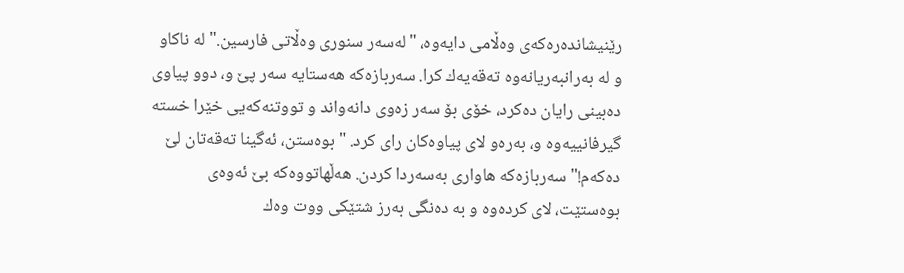رێنیشاندەرەکەی وەڵامی دایەوە، "لەسەر سنوری وەڵاتی فارسین." لە ناکاو و لە بەرانبەریانەوە تەقەیەك کرا. سەربازەکە هەستایە سەر پێ و، دوو پیاوی دەبینی رایان دەکرد، خۆی بۆ سەر زەوی دانەواند و تووتنەکەیی خێرا خستە گیرفانییەوە و، بەرەو لای پیاوەکان رای کرد. "بوەستن، ئەگینا تەقەتان لێ دەکەم!" سەربازەکە هاواری بەسەردا کردن. هەڵهاتووەکە بێ ئەوەی بوەستێت، لای کردەوە و بە دەنگی بەرز شتێکی ووت وەك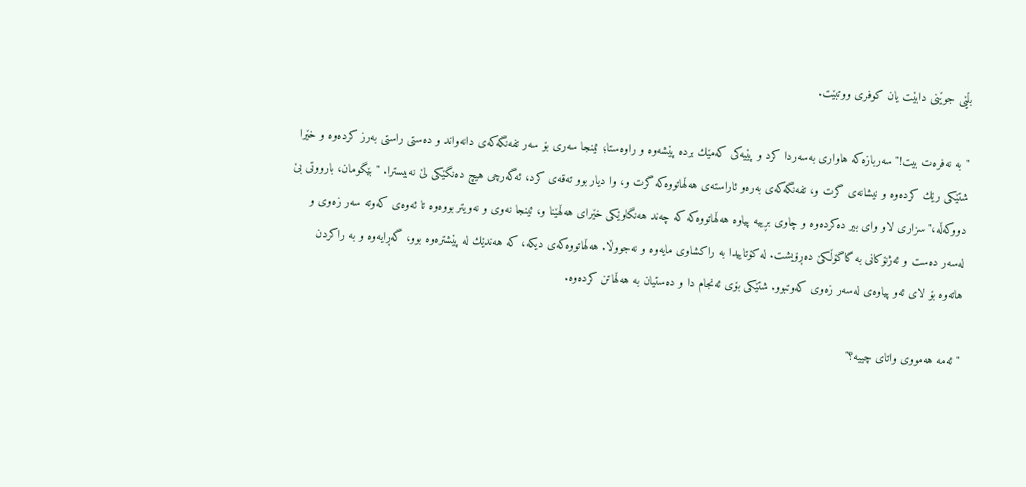بڵێی جوێنی دابێت یان کوفری ووتبێت.

"بە نەفرەت بیت!" سەربازەکە هاواری بەسەردا کرد و پێیەکی کەمێك بردە پێشەوە و راوەستا؛ ئینجا سەری بۆ سەر تفەنگەکەی دانەواند و دەستی راستی بەرز کردەوە و خێرا شتێکی رێك کردەوە و نیشانەی گرت و، تفەنگەکەی بەرەو ئاراستەی هەڵهاتووەکە گرت و، وا دیار بوو تەقەی کرد، ئەگەرچی هیچ دەنگێکی لێ نەبیسترا. "بێگومان، بارووتی بێ دووکەڵە،" سزاری لاو وای بیر دەکردەوە و چاوی بڕییە پیاوە هەڵهاتووەکە کە چەند هەنگاوێکی خێرای هەڵهێنا و، ئینجا نەوی و نەویتر بووەوە تا ئەوەی کەوتە سەر زەوی و لەسەر دەست و ئەژنۆکانی بە گاگۆڵکێ دەڕۆیشت. لە کۆتاییدا بە راکشاوی مایەوە و نەجووڵا. هەڵهاتووەکەی دیکە، کە هەندێك لە پێشترەوە بوو، گەڕایەوە و بە راکردن هاتەوە بۆ لای ئەو پیاوەی لەسەر زەوی کەوتبوو. شتێکی بۆی ئەنجام دا و دەستیان بە هەڵهاتن کردەوە.

"ئەمە هەمووی واتای چییە؟"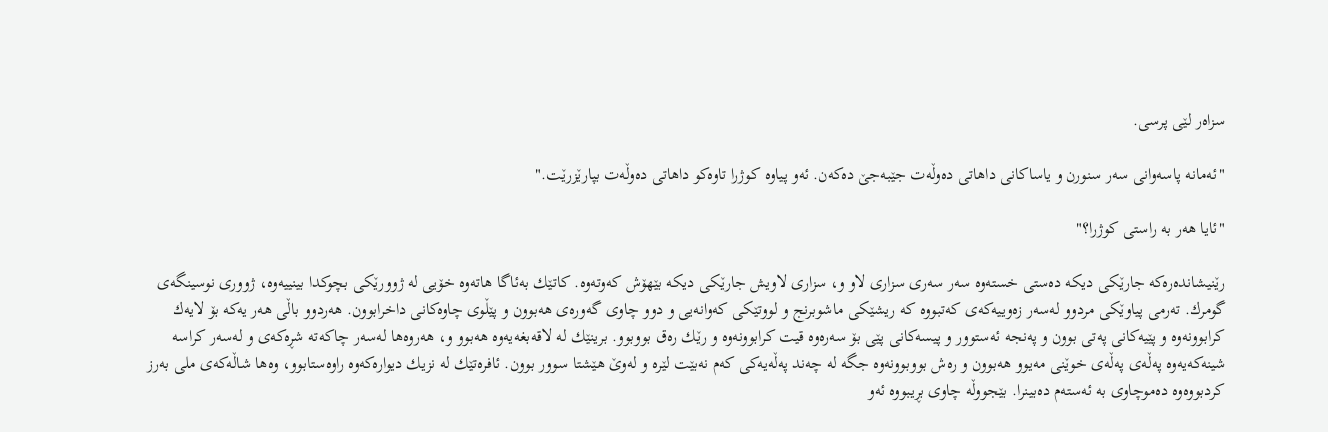سزاەر لێی پرسی.

"ئەمانە پاسەوانی سەر سنورن و یاساکانی داهاتی دەوڵەت جێبەجێ دەکەن. ئەو پیاوە کوژرا تاوەکو داهاتی دەوڵەت بپارێزرێت."

"ئایا هەر بە راستی کوژرا؟"

رێنیشاندەرەکە جارێکی دیکە دەستی خستەوە سەر سەری سزاری لاو و، سزاری لاویش جارێکی دیکە بێهۆش کەوتەوە. کاتێك بەئاگا هاتەوە خۆیی لە ژوورێکی بچوکدا بینییەوە، ژووری نوسینگەی گومرك. تەرمی پیاوێکی مردوو لەسەر زەوییەکەی کەتبووە کە ریشێکی ماشوبرنج و لووتێکی کەوانەیی و دوو چاوی گەورەی هەبوون و پێڵوی چاوەکانی داخرابوون. هەردوو باڵی هەر یەکە بۆ لایەك کرابوونەوە و پێیەکانی پەتی بوون و پەنجە ئەستوور و پیسەکانی پێی بۆ سەرەوە قیت کرابوونەوە و رێك رەق بووبوو. برینێك لە لاقەبغەیەوە هەبوو و، هەروەها لەسەر چاکەتە شڕەکەی و لەسەر کراسە شینەکەیەوە پەڵەی پەڵەی خوێنی مەیوو هەبوون و رەش بووبوونەوە جگە لە چەند پەڵەیەكی کەم نەبێت لێرە و لەوێ هێشتا سوور بوون. ئافرەتێك لە نزیك دیوارەکەوە راوەستابوو، وەها شاڵەکەی ملی بەرز کردبووەوە دەموچاوی بە ئەستەم دەبینرا. بێجووڵە چاوی بڕیبووە ئەو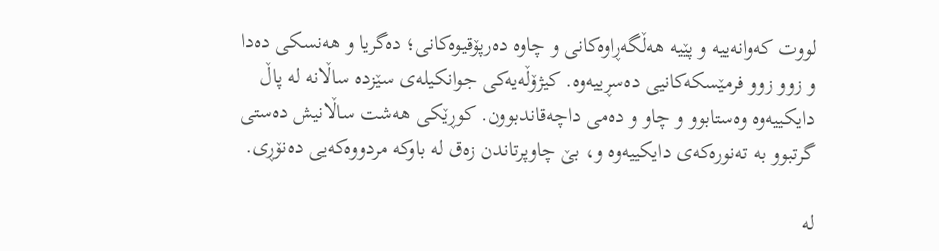لووت کەوانەییە و پێیە هەڵگەڕاوەکانی و چاوە دەرپۆقیوەکانی؛ دەگریا و هەنسکی دەدا و زوو زوو فرمێسکەکانیی دەسڕییەوە. کیژۆڵەیەکی جوانکیلەی سێزدە ساڵانە لە پاڵ دایکییەوە وەستابوو و چاو و دەمی داچەقاندبوون. کوڕێکی هەشت ساڵانیش دەستی گرتبوو بە تەنورەکەی دایکییەوە و، بێ چاوپرتاندن زەق لە باوکە مردووەکەیی دەنۆڕی.

لە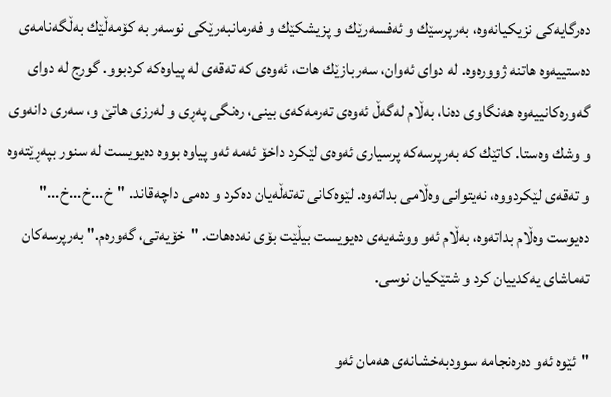دەرگایەکی نزیکیانەوە، بەرپرسێك و ئەفسەرێك و پزیشکێك و فەرمانبەرێکی نوسەر بە کۆمەڵێك بەڵگەنامەی دەستییەوە هاتنە ژوورەوە. لە دوای ئەوان، سەربازێك هات، ئەوەی کە تەقەی لە پیاوەکە کردبوو. گورج لە دوای گەورەکانییەوە هەنگاوی دەنا، بەڵام لەگەڵ ئەوەی تەرمەکەی بینی، رەنگی پەڕی و لەرزی هاتێ و، سەری دانەوی و وشك وەستا. کاتێك کە بەرپرسەکە پرسیاری ئەوەی لێکرد داخۆ ئەمە ئەو پیاوە بووە دەیویست لە سنور بپەڕێتەوە و تەقەی لێکردووە، نەیتوانی وەڵامی بداتەوە. لێوەکانی تەتەڵەیان دەکرد و دەمی داچەقاند. "خ...خ...خ..." دەیوست وەڵام بداتەوە، بەڵام ئەو ووشەیەی دەیویست بیڵێت بۆی نەدەهات. "خۆیەتی، گەورەم." بەرپرسەکان تەماشای یەکدییان کرد و شتێکیان نوسی.

"ئێوە ئەو دەرەنجامە سوودبەخشانەی هەمان ئەو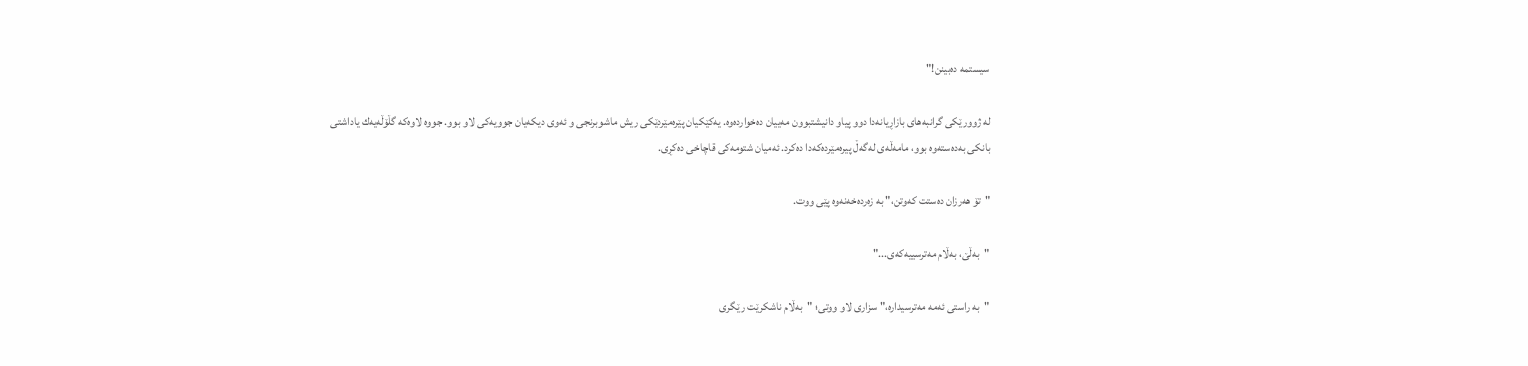سیستمە دەبینن!"

لە ژوورێکی گرانبەهای بازاڕیانەدا دوو پیاو دانیشتبوون مەییان دەخواردەوە. یەکێکیان پێرەمێردێکی ریش ماشوبرنجی و ئەوی دیکەیان جوویەکی لاو بوو. جووە لاوەکە گڵۆڵەیەك یاداشتی بانکی بەدەستەوە بوو، مامەڵەی لەگەڵ پیرەمێردەکەدا دەکرد. ئەمیان شتومەکی قاچاخی دەکڕی.

"تۆ هەرزان دەستت کەوتن،" بە زەردەخەنەوە پێی ووت.

"بەڵێ، بەڵام مەترسییەکەی..."

"بە راستی ئەمە مەترسیدارە،" سزاری لاو ووتی؛ "بەڵام ناشکرێت رێگری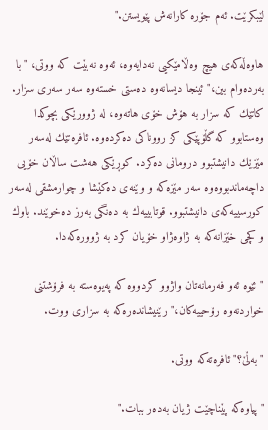لێبکرێت. ئەم جۆرە کارانەش پێویستن."

هاوەڵەکەی هیچ وەڵامێکیی نەدایەوە، ئەوە نەبێت کە ووتی، "با بەردەوام بین،" ئینجا دیسانەوە دەستی خستەوە سەر سەری سزار. کاتێك کە سزار بە هۆش خۆی هاتەوە، لە ژوورێکی بچوکدا وەستابوو کە گڵۆپێکی کز رووناکی دەکردەوە. ئافرەتێك لەسەر مێزێك دانیشتبوو درومانی دەکرد. کوڕێکی هەشت ساڵان خۆیی داچەماندبووەوە سەر مێزەکە و وێنەی دەکێشا و چوارمشقی لەسەر کورسییەکەی دانیشتبوو. قوتابییەك بە دەنگی بەرز دەخوێند. باوك و کچی خێزانەکە بە ژاوەژاو خۆیان کرد بە ژوورەکەدا.

"ئێوە ئەو فەرمانەتان واژوو کردووە کە پەیوەستە بە فرۆشتنی خواردنەوە رۆحییەکان،" رێنیشاندەرەکە بە سزاری ووت.

"بەڵێ؟" ئافرەتەکە ووتی.

"پیاوەکە پێناچێت ژیان بەدەر ببات."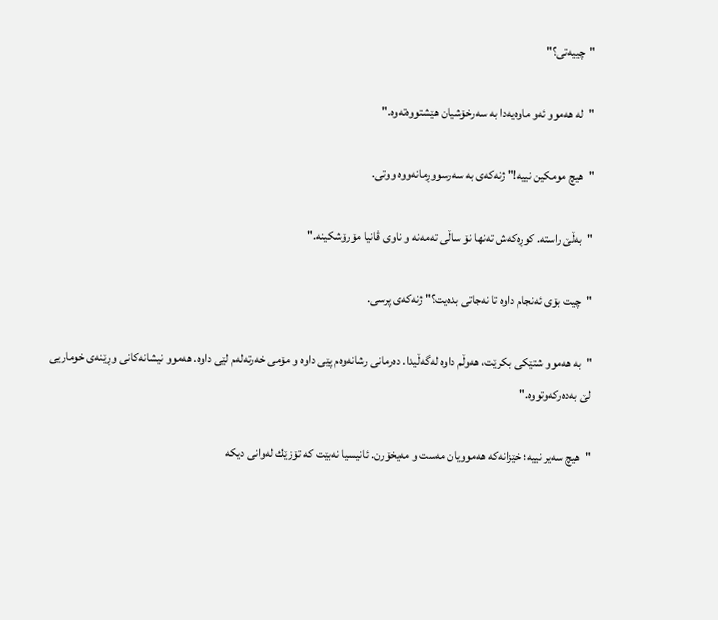"چییەتی؟"

"لە هەموو ئەو ماوەیەدا بە سەرخۆشیان هێشتووەتەوە."

"هیچ مومکین نییە!" ژنەکەی بە سەرسووڕمانەووە ووتی.

"بەڵێ راستە. کوڕەکەش تەنها نۆ ساڵی تەمەنە و ناوی ڤانیا مۆرۆشکینە."

"چیت بۆی ئەنجام داوە تا نەجاتی بدەیت؟" ژنەکەی پرسی.

"بە هەموو شتێکی بکرێت، هەوڵم داوە لەگەڵیدا. دەرمانی رشانەوەم پێی داوە و مۆمی خەرتەلەم لێی داوە. هەموو نیشانەکانی وڕێنەی خوماریی لێ بەدەرکەوتووە."

"هیچ سەیر نییە؛ خێزانەکە هەموویان مەست و مەیخۆرن. ئانیسیا نەبێت کە تۆزێك لەوانی دیکە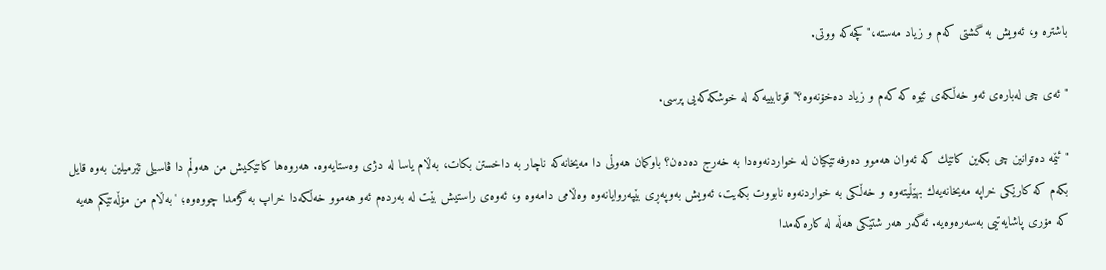باشترە و، ئەویش بە گشتی کەم و زیاد مەستە،" کچەکە ووتی.

"ئەی چی لەبارەی ئەو خەڵکەی ئێوە کە کەم و زیاد دەخۆنەوە؟" قوتابییەکە لە خوشکەکەیی پرسی.

"ئێمە دەتوانین چی بکەین کاتێك کە ئەوان هەموو دەرفەتێکیان لە خواردنەوەدا بە خەرج دەدەن؟ باوکمان هەوڵی دا مەیخانەکە ناچار بە داخستن بکات، بەڵام یاسا لە دژی وەستایەوە. هەروەها کاتێکیش من هەوڵم دا ڤاسیلی ئێرمیلین بەوە قایل بکەم کە کارێکی خراپە مەیخانەیەك بهێڵیتەوە و خەڵکی بە خواردنەوە نابووت بکەیت، ئەویش بەوپەڕی بێپەروایانەوە وەڵامی دامەوە و، ئەوەی راستیش بێت لە بەردەم ئەو هەموو خەڵکەدا خراپ بە گژمدا چووەوە؛ 'بەڵام من مۆڵەتێکم هەیە کە مۆری پاشایەتیی بەسەرەوەیە. ئەگەر هەر شتێکی هەڵە لە کارەکەمدا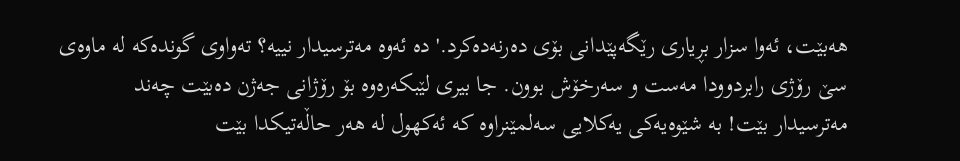هەبێت، ئەوا سزار بڕیاری رێگەپێدانی بۆی دەرنەدەکرد.' دە ئەوە مەترسیدار نییە؟ تەواوی گوندەکە لە ماوەی سێ رۆژی رابردوودا مەست و سەرخۆش بوون. جا بیری لێبکەرەوە بۆ رۆژانی جەژن دەبێت چەند مەترسیدار بێت! بە شێوەیەکی یەکلایی سەلمێنراوە کە ئەکهول لە هەر حاڵەتیکدا بێت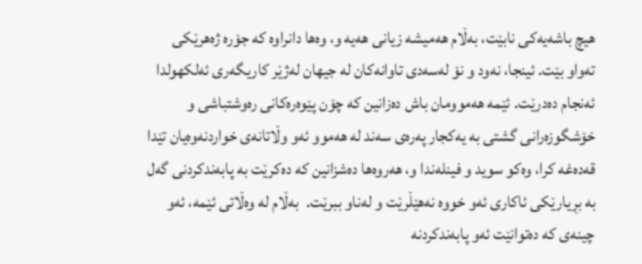هیچ باشەیەکی نابێت، بەڵام هەمیشە زیانی هەیە و، وەها دانراوە کە جۆرە ژەهرێکی تەواو بێت. ئینجا، نەود و نۆ لەسەدی تاوانەکان لە جیهان لەژێر کاریگەری ئەلکهولدا ئەنجام دەدرێت. ئێمە هەموومان باش دەزانین کە چۆن پێوەرەکانی رەوشتباشی و خۆشگوزەرانی گشتی بە یەکجار پەرەی سەند لە هەموو ئەو وڵاتانەی خواردنەوەیان تێدا قەدەغە کرا، وەکو سوید و فینلەندا و، هەروەها دەشزانین کە دەکرێت بە پابەندکردنی گەل بە بڕیارێکی ئاکاری ئەو خووە نەهێڵرێت و لەناو ببرێت.  بەڵام لە وەڵاتی ئێمە، ئەو چینەی کە دەتوانێت ئەو پابەندکردنە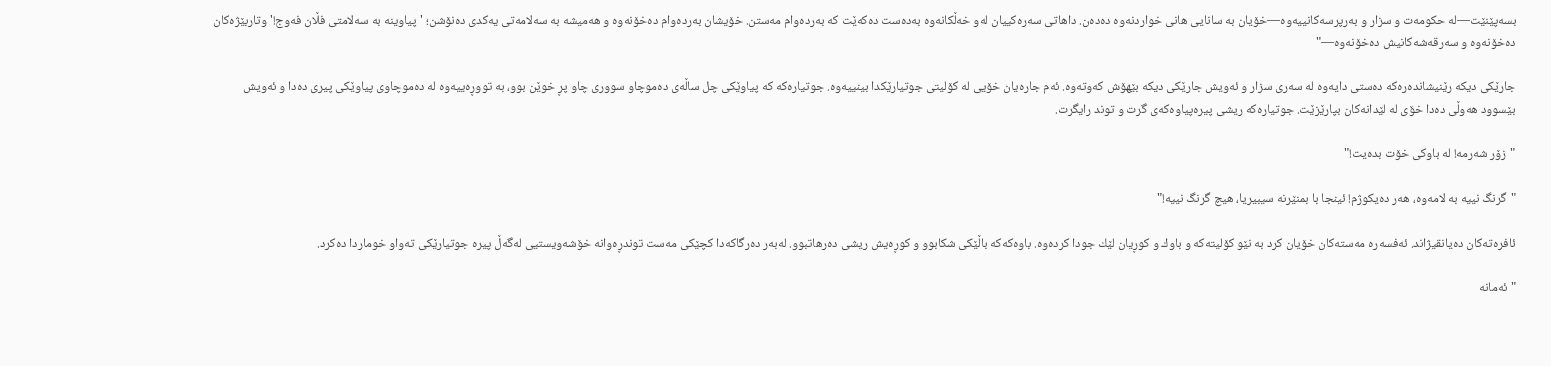بسەپێنێت—لە حکومەت و سزار و بەرپرسەکانییەوە—خۆیان بە سانایی هانی خواردنەوە دەدەن. داهاتی سەرەکییان لەو خەڵکانەوە بەدەست دەکەێت کە بەردەوام مەستن. خۆیشان بەردەوام دەخۆنەوە و هەمیشە بە سەلامەتی یەکدی دەنۆشن؛ 'پیاوینە بە سەلامتی فڵان فەوج!' وتاربێژەکان دەخۆنەوە و سەرقەشەکانیش دەخۆنەوە—"

جارێکی دیکە رێنیشاندەرەکە دەستی دایەوە لە سەری سزار و ئەویش جارێکی دیکە بێهۆش کەوتەوە. ئەم جارەیان خۆیی لە کۆلیتی جوتیارێکدا بینییەوە. جوتیارەکە کە پیاوێکی چل ساڵەی دەموچاو سووری چاو پڕ خوێن بوو، بە تووڕەییەوە لە دەموچاوی پیاوێکی پیری دەدا و ئەویش بێسوود هەوڵی دەدا خۆی لە لێدانەکان بپارێزێت. جوتیارەکە ریشی پیرەپیاوەکەی گرت و توند رایگرت.

"زۆر شەرمە! لە باوکی خۆت بدەیت!"

"گرنگ نییە بە لامەوە، هەر دەیکوژم! ئینجا با بمنێرنە سیبیریا، هیچ گرنگ نییە!"

ئافرەتەکان دەیانقیژاند. ئەفسەرە مەستەکان خۆیان کرد بە نێو کۆلیتەکە و باوك و کوڕیان لێك جودا کردەوە. باوەکەکە باڵێکی شکابوو و کوڕەیش ریشی دەرهاتبوو. لەبەر دەرگاکەدا کچێکی مەست توندڕەوانە خۆشەویستیی لەگەڵ پیرە جوتیارێکی تەواو خوماردا دەکرد.

"ئەمانە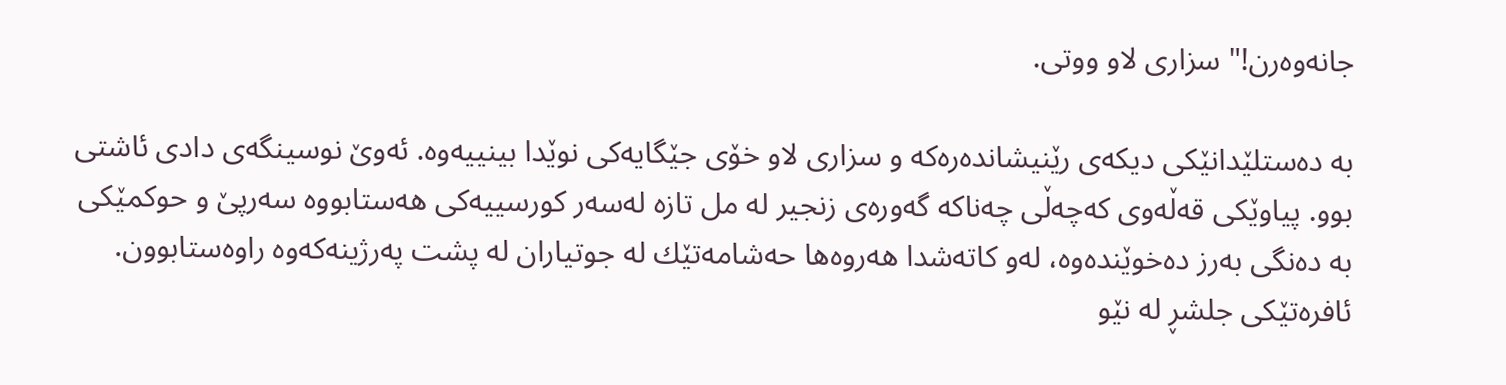جانەوەرن!" سزاری لاو ووتی.

بە دەستلێدانێکی دیکەی رێنیشاندەرەکە و سزاری لاو خۆی جێگایەکی نوێدا بینییەوە. ئەوێ نوسینگەی دادی ئاشتی بوو. پیاوێکی قەڵەوی کەچەڵی چەناکە گەورەی زنجیر لە مل تازە لەسەر کورسییەکی هەستابووە سەرپێ و حوکمێکی بە دەنگی بەرز دەخوێندەوە، لەو کاتەشدا هەروەها حەشامەتێك لە جوتیاران لە پشت پەرژینەکەوە راوەستابوون. ئافرەتێکی جلشڕ لە نێو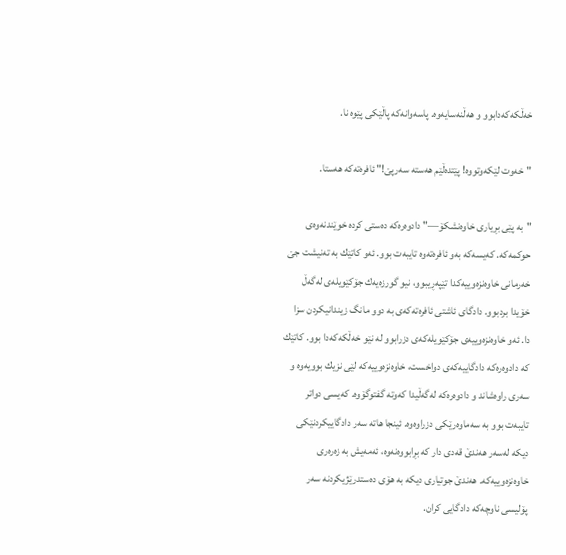خەڵکەکەدابوو و هەڵنەسایەوە. پاسەوانەکە پاڵێکی پێوە نا.

"خەوت لێکەوتووە! پێتدەڵێم هەستە سەرپێ!" ئافرەتەکە هەستا.

"بە پێی بڕیاری خاوەنشکۆ—" دادوەرەکە دەستی کردە خوێندنەوەی حوکمەکە. کەیسەکە بەو ئافرەتەوە تایبەت بوو. ئەو کاتێك بە تەنیشت جێ خەرمانی خاوەنزەوییەکدا تێپەڕیبوو، نیو گورزەیەك جۆکێویلەی لەگەڵ خۆیدا بردبوو. دادگای ئاشتی ئافرەتەکەی بە دوو مانگ زیندانیکردن سزا دا. ئەو خاوەنزەوییەی جۆکێویلەکەی دزرابوو لە نێو خەڵکەکەدا بوو. کاتێك کە دادوەرەکە دادگاییەکەی دواخست، خاوەنزەوییەکە لێی نزیك بوویەوە و سەری راوەشاند و دادوەرەکە لەگەڵیدا کەوتە گفتوگۆوە. کەیسی دواتر تایبەت بوو بە سەماوەرێکی دزراوەوە. ئینجا هاتە سەر دادگاییکردنێکی دیکە لەسەر هەندێ قەدی دار کە بڕابووەنەوە، ئەمەیش بە زەرەری خاوەنزەوییەکە. هەندێ جوتیاری دیکە بە هۆی دەستدرێژیکردنە سەر پۆلیسی ناوچەکە دادگایی کران.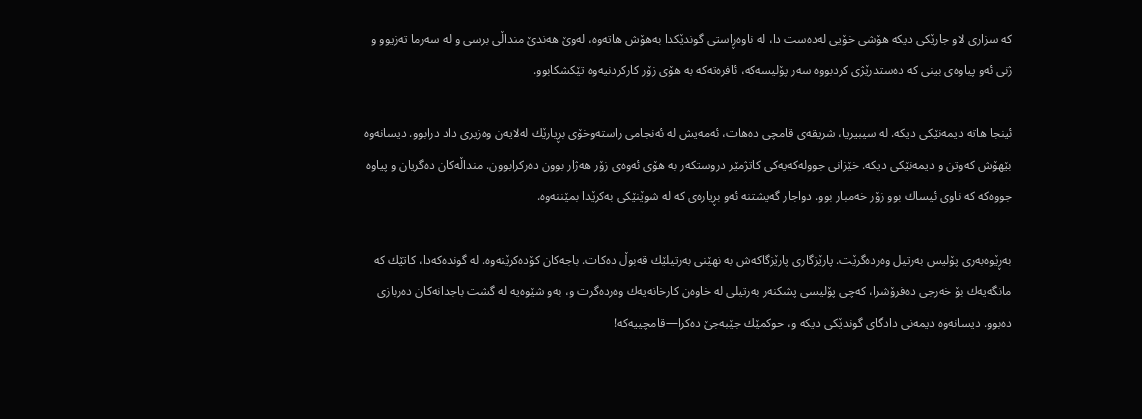کە سزاری لاو جارێکی دیکە هۆشی خۆیی لەدەست دا، لە ناوەڕاستی گوندێکدا بەهۆش هاتەوە، لەوێ هەندێ منداڵی برسی و لە سەرما تەزیوو و ژنی ئەو پیاوەی بینی کە دەستدرێژی کردبووە سەر پۆلیسەکە، ئافرەتەکە بە هۆی زۆر کارکردنیەوە تێكشکابوو.

ئینجا هاتە دیمەنێکی دیکە. لە سیبیریا، شریقەی قامچی دەهات، ئەمەیش لە ئەنجامی راستەوخۆی بڕیارێك لەلایەن وەزیری داد درابوو. دیسانەوە بێهۆش کەوتن و دیمەنێکی دیکە. خێزانی جوولەکەیەکی کاتژمێر دروستکەر بە هۆی ئەوەی زۆر هەژار بوون دەرکرابوون. منداڵەکان دەگریان و پیاوە جووەکە کە ناوی ئیساك بوو زۆر خەمبار بوو. دواجار گەیشتنە ئەو بڕیارەی کە لە شوێنێکی بەکرێدا بمێننەوە.

بەڕێوەبەری پۆلیس بەرتیل وەردەگرێت. پارێزگاری پارێزگاکەش بە نهێنی بەرتیلێك قەبوڵ دەکات. باجەکان کۆدەکرێنەوە. لە گوندەکەدا، کاتێك کە مانگەیەك بۆ خەرجی دەفرۆشرا، کەچی پۆلیسی پشکنەر بەرتیلی لە خاوەن کارخانەیەك وەردەگرت و، بەو شێوەیە لە گشت باجدانەکان دەربازی دەبوو. دیسانەوە دیمەنی دادگای گوندێکی دیکە و، حوکمێك جێبەجێ دەکرا—قامچییەکە!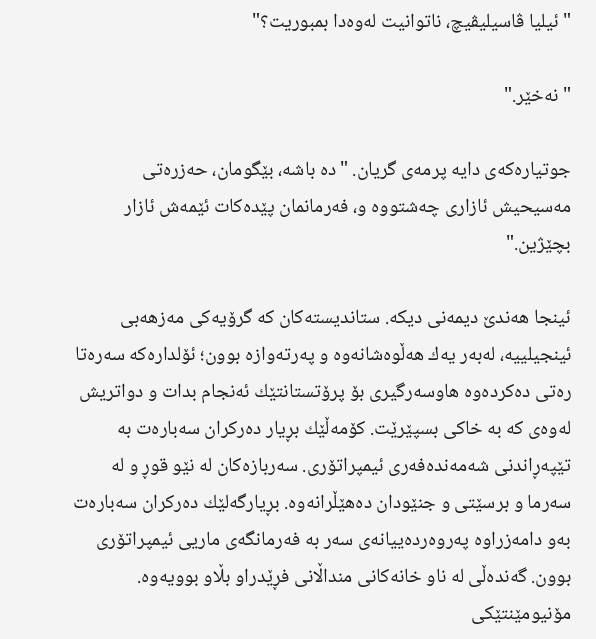"ئیلیا ڤاسیلیڤیچ، ناتوانیت لەوەدا بمبوریت؟"

"نەخێر."

جوتیارەکەی دایە پرمەی گریان. "دە باشە، بێگومان، حەزرەتی مەسیحیش ئازاری چەشتووە و، فەرمانمان پێدەکات ئێمەش ئازار بچێژین."

ئینجا هەندێ دیمەنی دیکە. ستاندیستەکان کە گرۆیەکی مەزهەبی ئینجیلییە، لەبەر یەك هەڵوەشانەوە و پەرتەوازە بوون؛ ئۆلدارەکە سەرەتا رەتی دەکردەوە هاوسەرگیری بۆ پرۆتستانتێك ئەنجام بدات و دواتریش لەوەی کە بە خاکی بسپێرێت. کۆمەڵێك بڕیار دەرکران سەبارەت بە تێپەڕاندنی شەمەندەفەری ئیمپراتۆری. سەربازەکان لە نێو قوڕ و لە سەرما و برسێتی و جنێودان دەهێڵرانەوە. بڕیارگەلێك دەرکران سەبارەت بەو دامەزراوە پەروەردەییانەی سەر بە فەرمانگەی ماریی ئیمپراتۆری بوون. گەندەڵی لە ناو خانەکانی منداڵانی فڕێدراو بڵاو بوویەوە. مۆنیومێنتێکی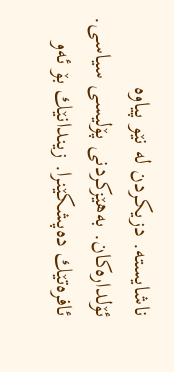ناشایستە. دزیکردن لە نێو پیاوە ئۆلدارەکان. بەهێزکردنی پۆلیسی سیاسی. ئافرەتێك دەپشکێنرا. زیندانێك بۆ ئەو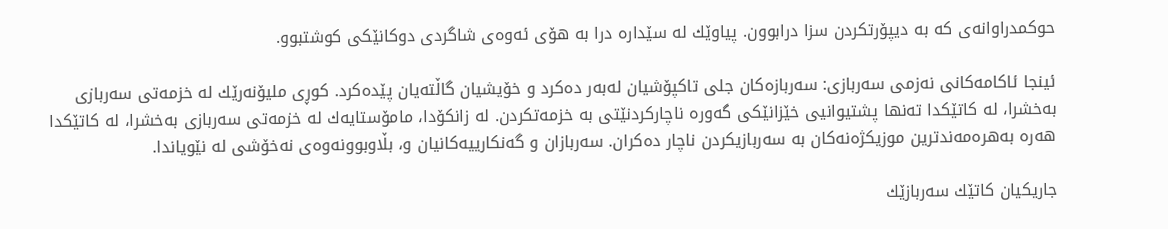حوکمدراوانەی کە بە دیپۆرتکردن سزا درابوون. پیاوێك لە سێدارە درا بە هۆی ئەوەی شاگردی دوکانێکی کوشتبوو.

ئینجا ئاکامەکانی نەزمی سەربازی: سەربازەکان جلی تاکپۆشیان لەبەر دەکرد و خۆیشیان گاڵتەیان پێدەکرد. کوڕی ملیۆنەرێك لە خزمەتی سەربازی بەخشرا، لە کاتێکدا تەنها پشتیوانیی خێزانێکی گەورە ناچارکردنێتی بە خزمەتکردن. لە زانکۆدا، مامۆستایەك لە خزمەتی سەربازی بەخشرا، لە کاتێکدا هەرە بەهرەمەندترین موزیکژەنەکان بە سەربازیکردن ناچار دەکران. سەربازان و گەنکارییەکانیان و، بڵاوبوونەوەی نەخۆشی لە نێویاندا.

جاریکیان کاتێك سەربازێك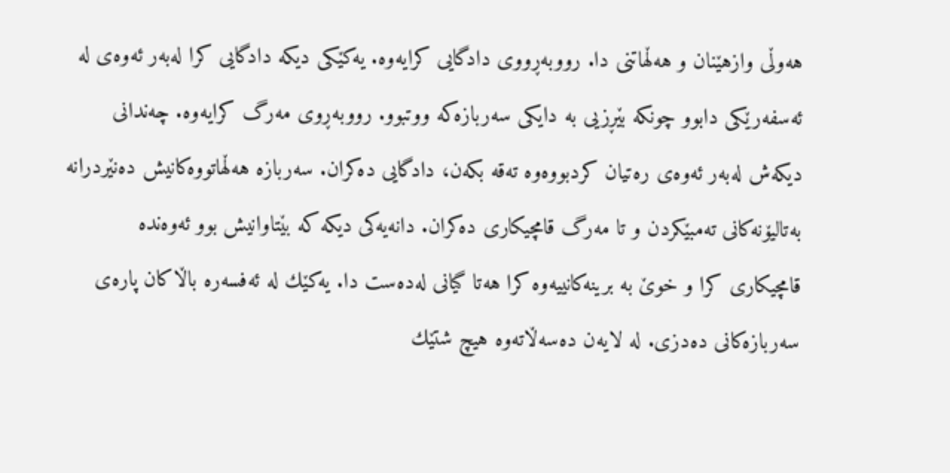هەوڵی وازهێنان و هەڵهاتنی دا. رووبەڕووی دادگایی کرایەوە. یەکێکی دیکە دادگایی کرا لەبەر ئەوەی لە ئەسفەرێکی دابوو چونکە بێڕزیی بە دایكی سەربازەکە ووتبوو. رووبەڕوی مەرگ کرایەوە. چەندانی دیکەش لەبەر ئەوەی رەتیان کردبووەوە تەقە بکەن، دادگایی دەکران. سەربازە هەڵهاتووەکانیش دەنێردرانە بەتالیۆنەکانی تەمبێکردن و تا مەرگ قامچیکاری دەکران. دانەیەکی دیکە کە بێتاوانیش بوو ئەوەندە قامچیکاری کرا و خوێ بە برینەکانییەوە کرا هەتا گیانی لەدەست دا. یەکێك لە ئەفسەرە باڵاکان پارەی سەربازەکانی دەدزی. لە لایەن دەسەڵاتەوە هیچ شتێك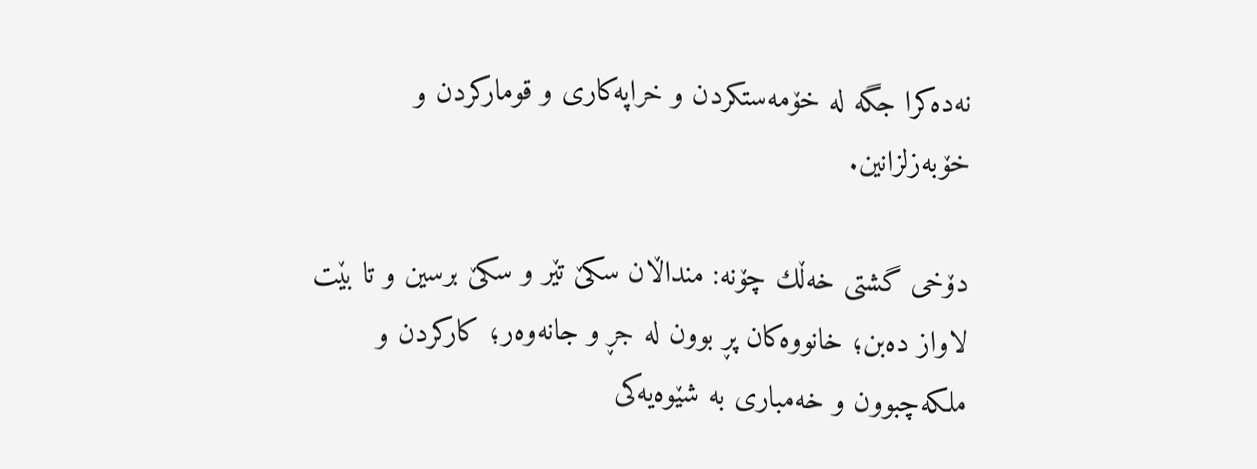نەدەکرا جگە لە خۆمەستکردن و خراپەکاری و قومارکردن و  خۆبەزلزانین.

دۆخی گشتی خەڵك چۆنە: منداڵان سکێ تێر و سکێ برسین و تا بێت لاواز دەبن؛ خانووەکان پڕ بوون لە جڕ و جانەوەر؛ کارکردن و ملکەچبوون و خەمباری بە شێوەیەکی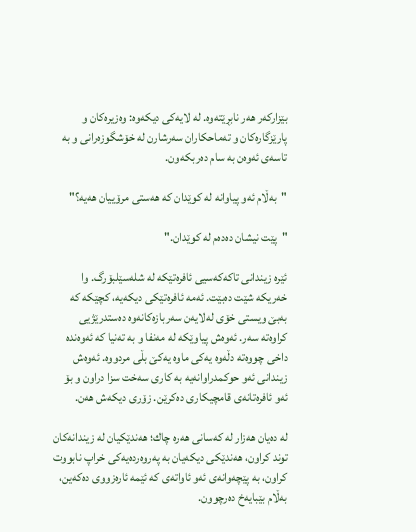بێزارکەر هەر نابڕێتەوە. لە لایەکی دیکەوە: وەزیرەکان و پارێزگارەکان و تەماحکاران سەرشارن لە خۆشگوزەرانی و بە تاسەی ئەوەن بە سام دەربکەون.

"بەڵام ئەو پیاوانە لە کوێدان کە هەستی مرۆییان هەیە؟"

"پێت نیشان دەدەم لە کوێدان."

ئێرە زیندانی تاکەکەسیی ئافرەتێکە لە شلەسێلبۆرگ. وا خەریکە شێت دەبێت. ئەمە ئافرەتێکی دیکەیە، کچێکە کە بەبێ ویستی خۆی لەلایەن سەربازەکانەوە دەستدرێژیی کراوەتە سەر. ئەوەش پیاوێکە لە مەنفا و بە تەنیا کە ئەوەندە داخی چووەتە دڵەوە یەكی ماوە یەکێ بڵی مردووە. ئەوەش زیندانی ئەو حوکمدراوانەیە بە کاری سەخت سزا دراون و بۆ ئەو ئافرەتانەی قامچیکاری دەکرێن. زۆری دیکەش هەن.

لە دەیان هەزار لە کەسانی هەرە چاك؛ هەندێکیان لە زیندانەکان توند کراون، هەندێکی دیکەیان بە پەروەردەیەکی خراپ نابووت کراون، بە پێچەوانەی ئەو ئاواتەی کە ئێمە ئارەزووی دەکەین، بەڵام بێبایەخ دەرچوون.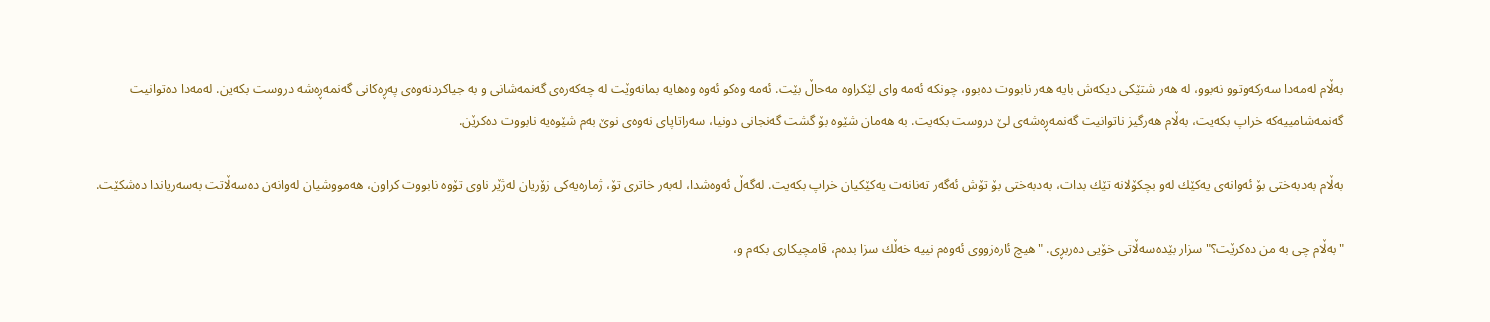بەڵام لەمەدا سەرکەوتوو نەبوو، لە هەر شتێکی دیکەش بایە هەر نابووت دەبوو، چونکە ئەمە وای لێکراوە مەحاڵ بێت. ئەمە وەکو ئەوە وەهایە بمانەوێت لە چەکەرەی گەنمەشانی و بە جیاکردنەوەی پەڕەکانی گەنمەڕەشە دروست بکەین. لەمەدا دەتوانیت گەنمەشامییەکە خراپ بکەیت، بەڵام هەرگیز ناتوانیت گەنمەڕەشەی لێ دروست بکەیت. بە هەمان شێوە بۆ گشت گەنجانی دونیا، سەراتاپای نەوەی نوێ بەم شێوەیە نابووت دەکرێن.

بەڵام بەدبەختی بۆ ئەوانەی یەکێك لەو بچکۆلانە تێك بدات، بەدبەختی بۆ تۆش ئەگەر تەنانەت یەکێکیان خراپ بکەیت. لەگەڵ ئەوەشدا، لەبەر خاتری تۆ، ژمارەیەکی زۆریان لەژێر ناوی تۆوە نابووت کراون، هەمووشیان لەوانەن دەسەڵاتت بەسەریاندا دەشکێت.

"بەڵام چی بە من دەکرێت؟" سزار بێدەسەڵاتی خۆیی دەربڕی. "هیچ ئارەزووی ئەوەم نییە خەڵك سزا بدەم، قامچیکاری بکەم و،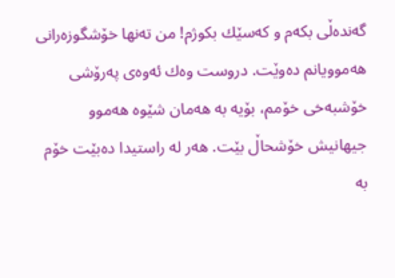گەندەڵی بکەم و کەسێك بکوژم! من تەنها خۆشگوزەرانی هەموویانم دەوێت. دروست وەك ئەوەی پەرۆشی خۆشبەخی خۆمم، بۆیە بە هەمان شێوە هەموو جیهانیش خۆشحاڵ بێت. هەر لە راستیدا دەبێت خۆم بە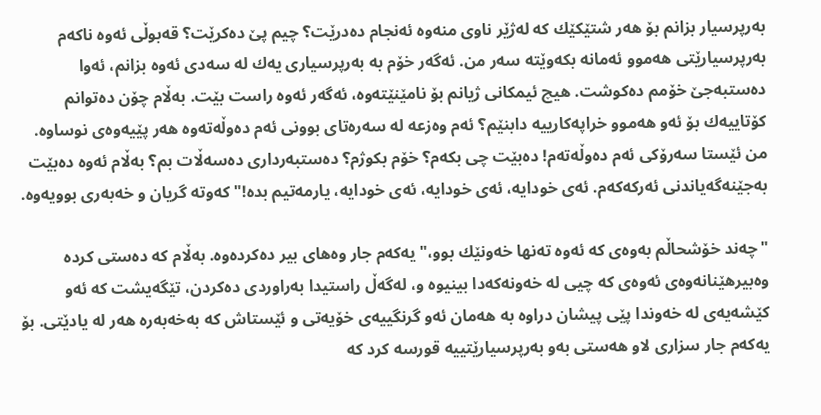بەرپرسیار بزانم بۆ هەر شتێکێك کە لەژێر ناوی منەوە ئەنجام دەدرێت؟ چیم پێ دەکرێت؟ قەبوڵی ئەوە ناکەم بەرپرسیارێتی هەموو ئەمانە بکەوێتە سەر من. ئەگەر خۆم بە بەرپرسیاری یەك لە سەدی ئەوە بزانم، ئەوا دەستبەجێ خۆمم دەکوشت. هیچ ئیمکانی ژیانم بۆ نامێنێتەوە، ئەگەر ئەوە راست بێت. بەڵام چۆن دەتوانم کۆتاییەك بۆ ئەو هەموو خراپەکارییە دابنێم؟ ئەم وەزعە لە سەرەتای بوونی ئەم دەوڵەتەوە هەر پێیەوەی نوساوە. من ئێستا سەرۆکی ئەم دەوڵەتەم! دەبێت چی بکەم؟ خۆم بکوژم؟ دەستبەرداری دەسەڵات بم؟ بەڵام ئەوە دەبێت بەجێنەگەیاندنی ئەرکەکەم. ئەی خودایە، ئەی خودایە، ئەی خودایە، یارمەتیم بدە!" کەوتە گریان و خەبەری بوویەوە.

"چەند خۆشحاڵم بەوەی کە ئەوە تەنها خەونێك بوو،" یەکەم جار وەهای بیر دەکردەوە. بەڵام کە دەستی کردە وەبیرهێنانەوەی ئەوەی کە چیی لە خەونەکەدا بینیوە و، لەگەڵ راستیدا بەراوردی دەکردن، تێگەیشت کە ئەو کێشەیەی لە خەوندا پێی پیشان دراوە بە هەمان ئەو گرنگییەی خۆیەتی و ئێستاش کە بەخەبەرە هەر لە یادێتی. بۆ یەکەم جار سزاری لاو هەستی بەو بەرپرسیارێتییە قورسە کرد کە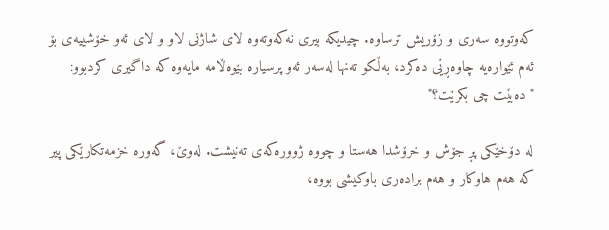کەوتووە سەری و زۆریش ترساوە. چیدیکە بیری نەکەوتەوە لای شاژنی لاو و لای ئەو خۆشییەی بۆ ئەم ئێوارەیە چاوەڕێی دەکرد، بەڵکو تەنها لەسەر ئەو پرسیارە بێوەڵامە مایەوە کە داگیری کردبوو: "دەبێت چی بکرێت؟"

لە دۆخێکی پڕ جۆش و خرۆشدا هەستا و چووە ژوورەکەی تەنیشت. لەوێ، گەورە خزمەتکارێکی پیر کە هەم هاوکار و هەم برادەری باوکیشی بووە،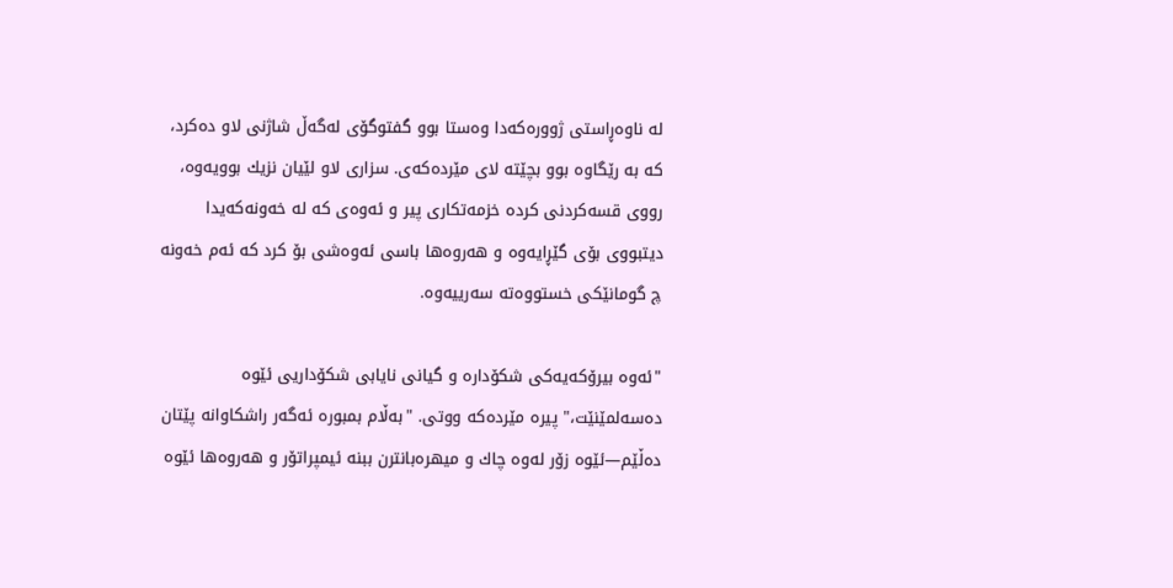لە ناوەڕاستی ژوورەکەدا وەستا بوو گفتوگۆی لەگەڵ شاژنی لاو دەکرد، کە بە رێگاوە بوو بچێتە لای مێردەکەی. سزاری لاو لێیان نزیك بوویەوە، رووی قسەکردنی کردە خزمەتکاری پیر و ئەوەی کە لە خەونەکەیدا دیتبووی بۆی گێڕایەوە و هەروەها باسی ئەوەشی بۆ کرد کە ئەم خەونە چ گومانێکی خستووەتە سەرییەوە.

"ئەوە بیرۆکەیەکی شکۆدارە و گیانی نایابی شکۆداریی ئێوە دەسەلمێنێت،" پیرە مێردەکە ووتی. "بەڵام بمبورە ئەگەر راشکاوانە پێتان دەڵێم—ئێوە زۆر لەوە چاك و میهرەبانترن ببنە ئیمپراتۆر و هەروەها ئێوە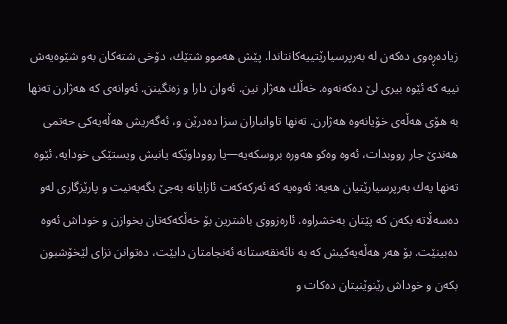زیادەڕەوی دەکەن لە بەرپرسیارێتییەکانتاندا. پێش هەموو شتێك، دۆخی شتەکان بەو شێوەیەش نییە کە ئێوە بیری لێ دەکەنەوە. خەڵك هەژار نین. ئەوان دارا و زەنگینن. ئەوانەی کە هەژارن تەنها بە هۆی هەڵەی خۆیانەوە هەژارن. تەنها تاوانباران سزا دەدرێن و، ئەگەریش هەڵەیەكی حەتمی هەندێ جار رووبدات، ئەوە وەکو هەورە بروسکەیە—یا رووداوێکە یانیش ویستێکی خودایە. ئێوە تەنها یەك بەرپرسیارێتیان هەیە: ئەوەیە کە ئەرکەکەت ئازایانە بەجێ بگەیەنیت و پارێزگاری لەو دەسەڵاتە بکەن کە پێتان بەخشراوە. ئارەزووی باشترین بۆ خەڵکەکەتان بخوازن و خوداش ئەوە دەبینێت. بۆ هەر هەڵەیەکیش کە بە نائەنقەستانە ئەنجامتان دابێت، دەتوانن نزای لێخۆشبون بکەن و خوداش رێنوێنیتان دەکات و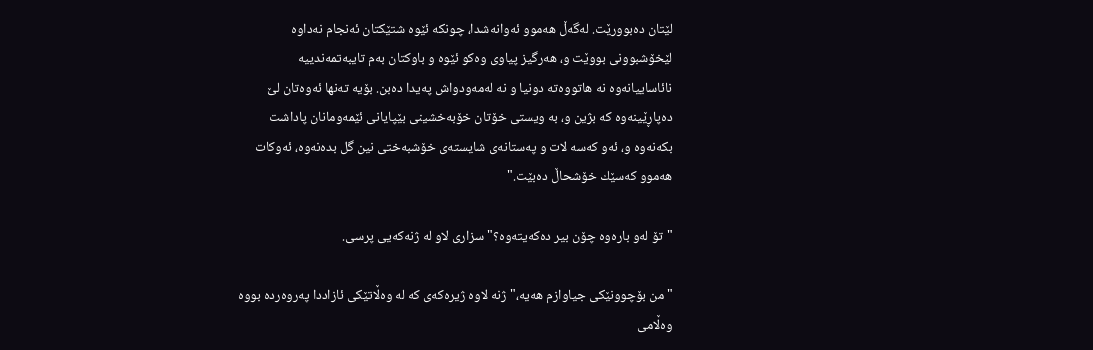لێتان دەبوورێت. لەگەڵ هەموو ئەوانەشدا، چونکە ئێوە شتێکتان ئەنجام نەداوە لێخۆشبوونی بووێت و، هەرگیز پیاوی وەکو ئێوە و باوکتان بەم تایبەتمەندییە نائاساییانەوە نە هاتووەتە دونیا و نە لەمەودواش پەیدا دەبن. بۆیە تەنها ئەوەتان لێ دەپاڕێینەوە کە بژین و، بە ویستی خۆتان خۆبەخشینی بێپایانی ئێمەومانان پاداشت بکەنەوە و، ئەو کەسە لات و پەستانەی شایستەی خۆشبەختی نین گل بدەنەوە، ئەوکات هەموو کەسێك خۆشحاڵ دەبێت."

"تۆ لەو بارەوە چۆن بیر دەکەیتەوە؟" سزاری لاو لە ژنەکەیی پرسی.

"من بۆچوونێکی جیاوازم هەیە،" ژنە لاوە ژیرەکەی کە لە وەڵاتێکی ئازاددا پەروەردە بووە وەڵامی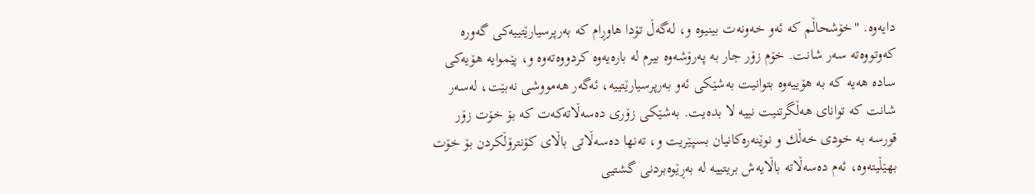دایەوە. "خۆشحاڵم کە ئەو خەونەت بینیوە و، لەگەڵ تۆدا هاوڕام کە بەرپرسیارێتییەکی گەورە کەوتووەتە سەر شانت. خۆم زۆر جار بە پەرۆشەوە بیرم لە بارەیەوە کردووەتەوە و، پێموایە هۆیەکی سادە هەیە کە بە هۆییەوە بتوانیت بەشێکی ئەو بەرپرسیارێتییە، ئەگەر هەمووشی نەبێت، لەسەر شانت کە توانای هەڵگرتنیت نییە لا بدەیت. بەشێکی زۆری دەسەڵاتەکەت کە بۆ خۆت زۆر قورسە بە خودی خەڵك و نوێنەرەکانیان بسپێریت و، تەنها دەسەڵاتی باڵای کۆنترۆڵکردن بۆ خۆت بهێڵیتەوە، ئەم دەسەڵاتە باڵایەش بریتییە لە بەڕێوەبردنی گشتیی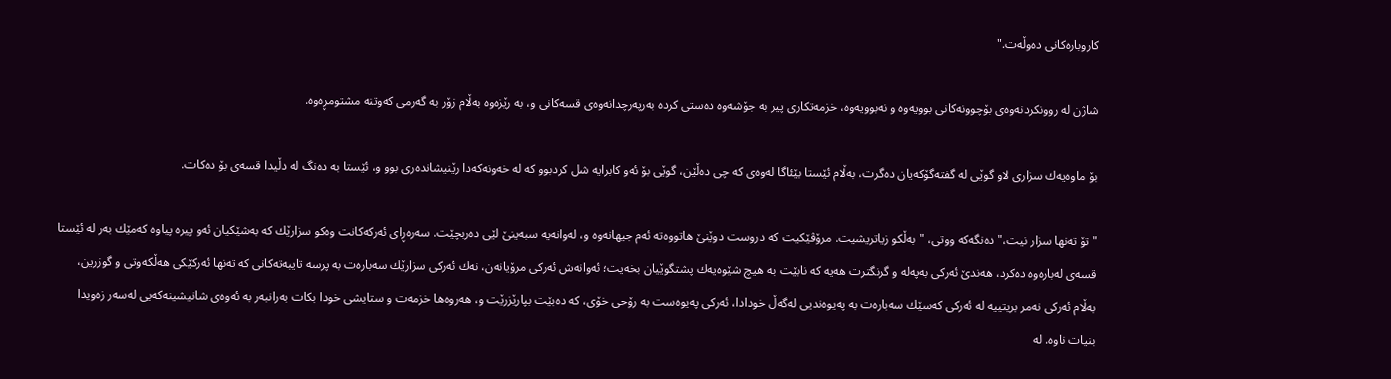کاروبارەکانی دەوڵەت."

شاژن لە روونکردنەوەی بۆچوونەکانی بوویەوە و نەبوویەوە، خزمەتکاری پیر بە جۆشەوە دەستی کردە بەرپەرچدانەوەی قسەکانی و، بە رێزەوە بەڵام زۆر بە گەرمی کەوتنە مشتومڕەوە.

بۆ ماوەیەك سزاری لاو گوێی لە گفتەگۆکەیان دەگرت، بەڵام ئێستا بێئاگا لەوەی کە چی دەڵێن، گوێی بۆ ئەو کابرایە شل کردبوو کە لە خەونەکەدا رێنیشاندەری بوو و، ئێستا بە دەنگ لە دڵیدا قسەی بۆ دەکات.

"تۆ تەنها سزار نیت،" دەنگەکە ووتی، "بەڵکو زیاتریشیت. مرۆڤێکیت کە دروست دوێنێ هاتووەتە ئەم جیهانەوە و، لەوانەیە سبەینێ لێی دەربچێت. سەرەڕای ئەرکەکانت وەکو سزارێك کە بەشێکیان ئەو پیرە پیاوە کەمێك بەر لە ئێستا قسەی لەبارەوە دەکرد، هەندێ ئەرکی بەپەلە و گرنگترت هەیە کە نابێت بە هیچ شێوەیەك پشتگوێیان بخەیت؛ ئەوانەش ئەرکی مرۆیانەن، نەك ئەرکی سزارێك سەبارەت بە پرسە تایبەتەکانی کە تەنها ئەرکێکی هەڵکەوتی و گوزرین، بەڵام ئەرکی نەمر بریتییە لە ئەرکی کەسێك سەبارەت بە پەیوەندیی لەگەڵ خودادا، ئەرکی پەیوەست بە رۆحی خۆی، کە دەبێت بپارێزرێت و، هەروەها خزمەت و ستایشی خودا بکات بەرانبەر بە ئەوەی شانیشینەکەیی لەسەر زەویدا بنیات ناوە. لە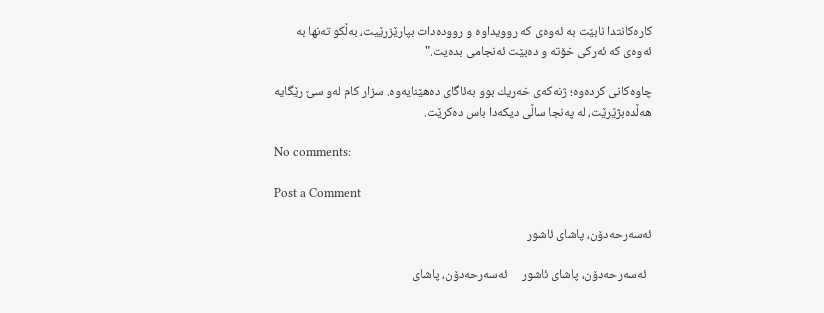کارەکانتدا نابێت بە ئەوەی کە روویداوە و روودەدات بپارێزرێیت، بەڵکو تەنها بە ئەوەی کە ئەرکی خۆتە و دەبێت ئەنجامی بدەیت."

چاوەکانی کردەوە؛ ژنەکەی خەریك بوو بەئاگای دەهێنایەوە. سزار کام لەو سێ رێگایە هەڵدەبژێرێت، لە پەنجا ساڵی دیکەدا باس دەکرێت.

No comments:

Post a Comment

ئەسەرحەدۆن، پاشای ئاشور

  ئەسەرحەدۆن، پاشای ئاشور     ئەسەرحەدۆن، پاشای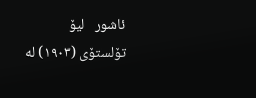ئاشور   لیۆ تۆلستۆی (١٩٠٣) لە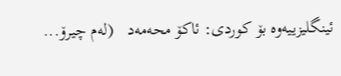ئینگلیزییەوە بۆ کوردی: ئاکۆ محەمەد   (لەم چیرۆ...